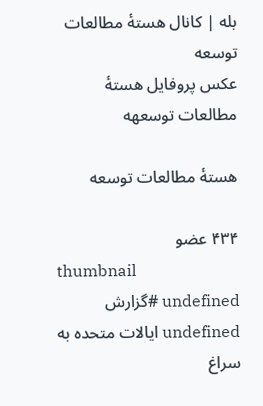بله | کانال هستهٔ مطالعات توسعه
عکس پروفایل هستهٔ مطالعات توسعهه

هستهٔ مطالعات توسعه

۴۳۴ عضو
thumbnail
undefined #گزارش
undefined ایالات متحده به سراغ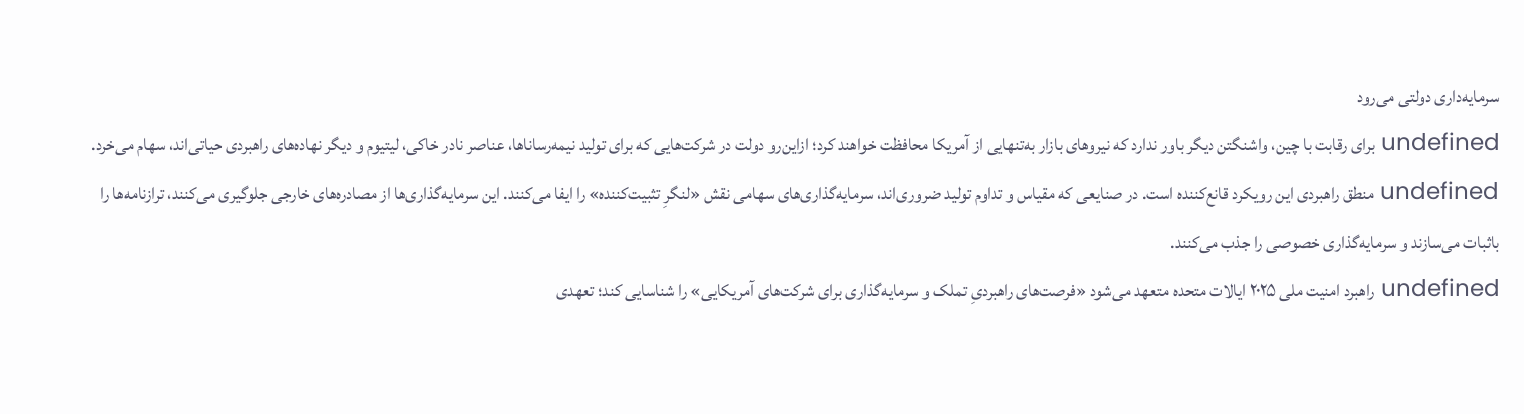سرمایه‌داری دولتی می‌رود
undefined برای رقابت با چین، واشنگتن دیگر باور ندارد که نیروهای بازار به‌تنهایی از آمریکا محافظت خواهند کرد؛ ازاین‌رو دولت در شرکت‌هایی که برای تولید نیمه‌رساناها، عناصر نادر خاکی، لیتیوم و دیگر نهاده‌های راهبردی حیاتی‌اند، سهام می‌خرد.
undefined منطق راهبردی این رویکرد قانع‌کننده است. در صنایعی که مقیاس و تداوم تولید ضروری‌اند، سرمایه‌گذاری‌های سهامی نقش «لنگرِ تثبیت‌کننده» را ایفا می‌کنند. این سرمایه‌گذاری‌ها از مصادره‌های خارجی جلوگیری می‌کنند، ترازنامه‌ها را باثبات می‌سازند و سرمایه‌گذاری خصوصی را جذب می‌کنند.
undefined راهبرد امنیت ملی ۲۰۲۵ ایالات متحده متعهد می‌شود «فرصت‌های راهبردیِ تملک و سرمایه‌گذاری برای شرکت‌های آمریکایی» را شناسایی کند؛ تعهدی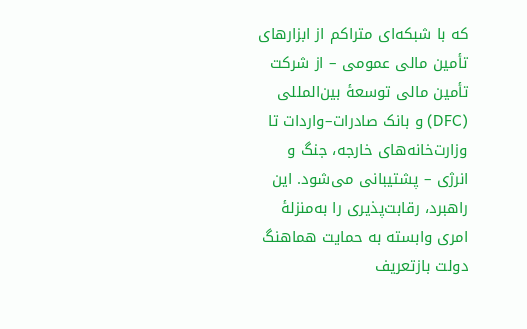که با شبکه‌ای متراکم از ابزارهای تأمین مالی عمومی – از شرکت تأمین مالی توسعهٔ بین‌المللی (DFC) و بانک صادرات–واردات تا وزارت‌خانه‌های خارجه، جنگ و انرژی – پشتیبانی می‌شود. این راهبرد، رقابت‌پذیری را به‌منزلۀ امری وابسته به حمایت هماهنگ دولت بازتعریف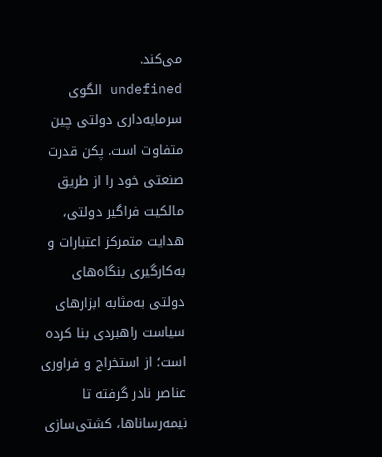می‌کند.
undefined الگوی سرمایه‌داری دولتی چین متفاوت است. پکن قدرت صنعتی خود را از طریق مالکیت فراگیر دولتی، هدایت متمرکز اعتبارات و به‌کارگیری بنگاه‌های دولتی به‌مثابه ابزارهای سیاست راهبردی بنا کرده است؛ از استخراج و فراوری عناصر نادر گرفته تا نیمه‌رساناها، کشتی‌سازی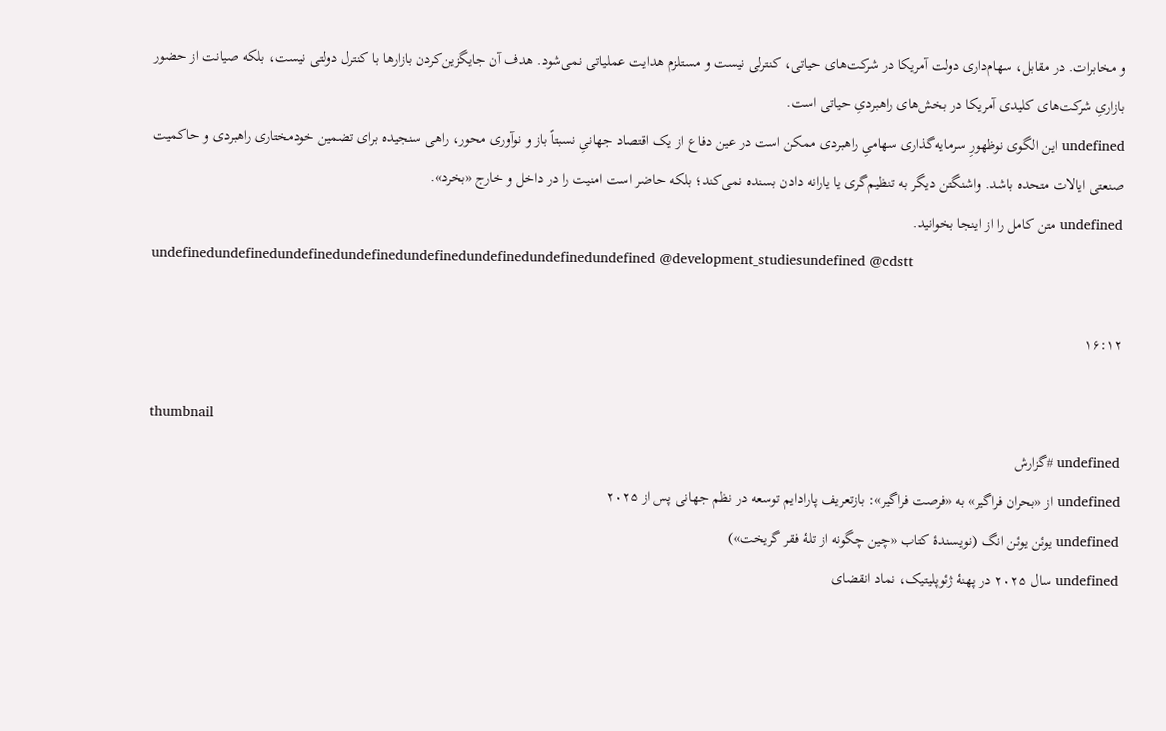و مخابرات. در مقابل، سهام‌داری دولت آمریکا در شرکت‌های حیاتی، کنترلی نیست و مستلزم هدایت عملیاتی نمی‌شود. هدف آن جایگزین‌کردن بازارها با کنترل دولتی نیست، بلکه صیانت از حضور بازاریِ شرکت‌های کلیدی آمریکا در بخش‌های راهبردیِ حیاتی است.
undefined این الگوی نوظهورِ سرمایه‌گذاری سهامیِ راهبردی ممکن است در عین دفاع از یک اقتصاد جهانیِ نسبتاً باز و نوآوری محور، راهی سنجیده برای تضمین خودمختاری راهبردی و حاکمیت صنعتی ایالات متحده باشد. واشنگتن دیگر به تنظیم‌گری یا یارانه دادن بسنده نمی‌کند؛ بلکه حاضر است امنیت را در داخل و خارج «بخرد».
undefined متن کامل را از اینجا بخوانید.
undefinedundefinedundefinedundefinedundefinedundefinedundefinedundefined @development_studiesundefined @cdstt

۱۶:۱۲

thumbnail
undefined #گزارش
undefined از «بحران فراگیر» به «فرصت فراگیر»: بازتعریف پارادایم توسعه در نظم جهانی پس از ۲۰۲۵
undefined یوئن یوئن انگ (نویسندۀ کتاب «چین چگونه از تلۀ فقر گریخت»)
undefined سال ۲۰۲۵ در پهنۀ ژئوپلیتیک، نماد انقضای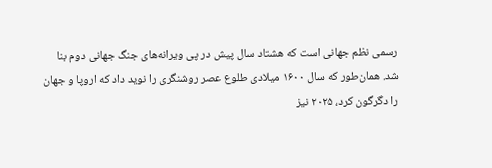رسمی نظم جهانی است که هشتاد سال پیش در پی ویرانه‌های جنگ جهانی دوم بنا شد. همان‌طور که سال ۱۶۰۰ میلادی طلوع عصر روشنگری را نوید داد که اروپا و جهان را دگرگون کرد، ۲۰۲۵ نیز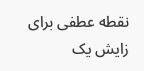نقطه عطفی برای زایش یک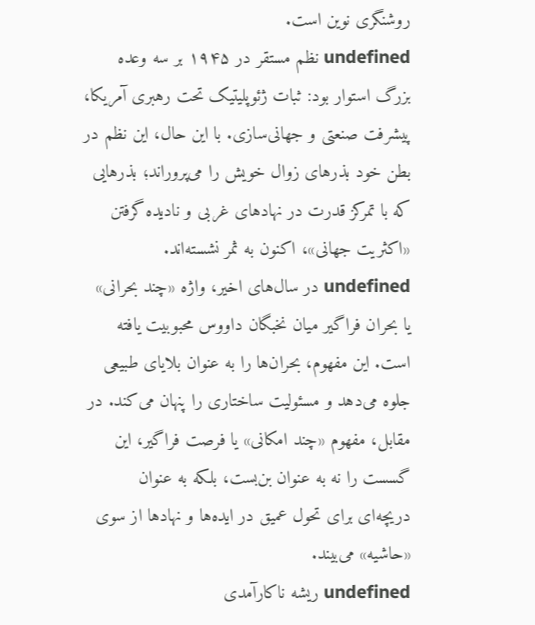روشنگری نوین است.
undefined نظم مستقر در ۱۹۴۵ بر سه وعده بزرگ استوار بود: ثبات ژئوپلیتیک تحت رهبری آمریکا، پیشرفت صنعتی و جهانی‌سازی. با این حال، این نظم در بطن خود بذرهای زوال خویش را می‌پروراند؛ بذرهایی که با تمرکز قدرت در نهادهای غربی و نادیده گرفتن «اکثریت جهانی»، اکنون به ثمر نشسته‌اند.
undefined در سال‌های اخیر، واژه «چند بحرانی» یا بحران فراگیر میان نخبگان داووس محبوبیت یافته است. این مفهوم، بحران‌ها را به عنوان بلایای طبیعی جلوه می‌دهد و مسئولیت ساختاری را پنهان می‌کند. در مقابل، مفهوم «چند امکانی» یا فرصت فراگیر، این گسست را نه به عنوان بن‌بست، بلکه به عنوان دریچه‌ای برای تحول عمیق در ایده‌ها و نهادها از سوی «حاشیه» می‌بیند.
undefined ریشه ناکارآمدی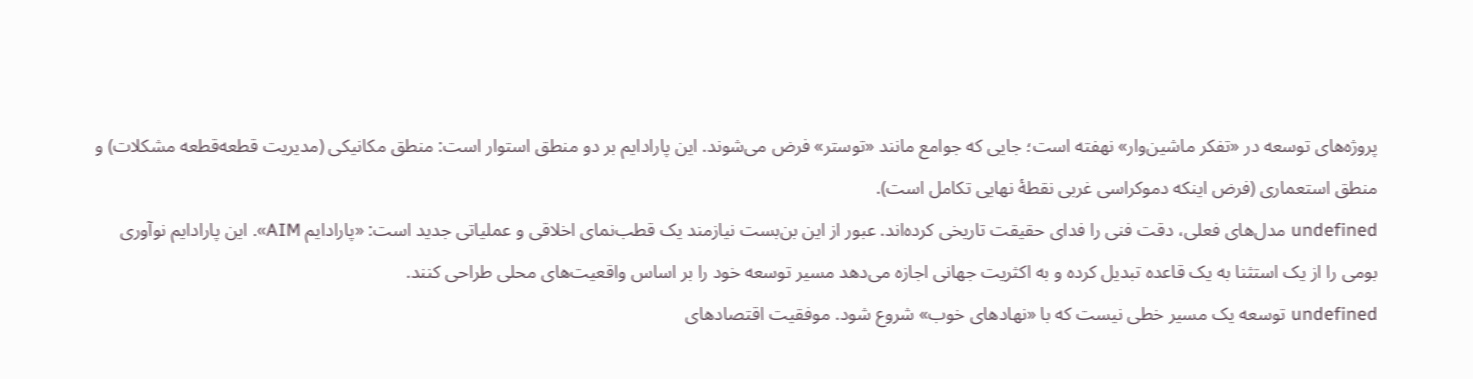پروژه‌های توسعه در «تفکر ماشین‌وار» نهفته است؛ جایی که جوامع مانند «توستر» فرض می‌شوند. این پارادایم بر دو منطق استوار است: منطق مکانیکی (مدیریت قطعه‌قطعه مشکلات) و منطق استعماری (فرض اینکه دموکراسی غربی نقطۀ نهایی تکامل است).
undefined مدل‌های فعلی، دقت فنی را فدای حقیقت تاریخی کرده‌اند. عبور از این بن‌بست نیازمند یک قطب‌نمای اخلاقی و عملیاتی جدید است: «پارادایم AIM». این پارادایم نوآوری بومی را از یک استثنا به یک قاعده تبدیل کرده و به اکثریت جهانی اجازه می‌دهد مسیر توسعه خود را بر اساس واقعیت‌های محلی طراحی کنند.
undefined توسعه یک مسیر خطی نیست که با «نهادهای خوب» شروع شود. موفقیت اقتصادهای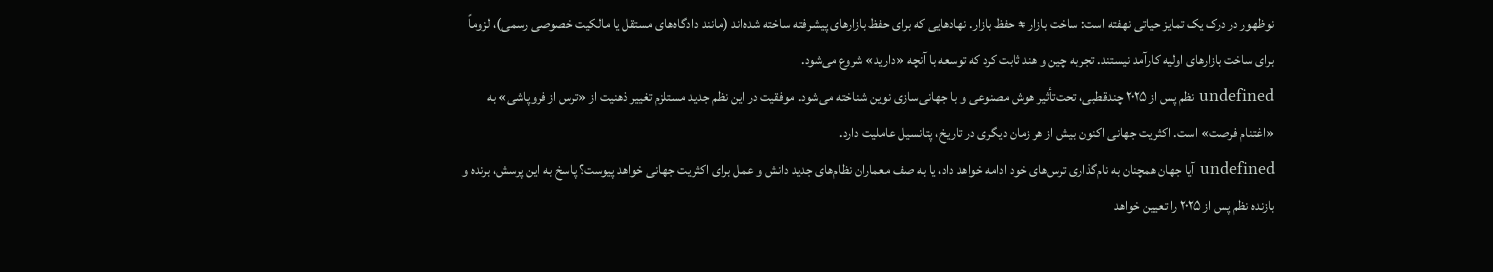نوظهور در درک یک تمایز حیاتی نهفته است: ساخت بازار ≠ حفظ بازار. نهادهایی که برای حفظ بازارهای پیشرفته ساخته شده‌اند (مانند دادگاه‌های مستقل یا مالکیت خصوصی رسمی)، لزوماً برای ساخت بازارهای اولیه کارآمد نیستند. تجربه چین و هند ثابت کرد که توسعه با آنچه «دارید» شروع می‌شود.
undefined نظم پس از ۲۰۲۵ چندقطبی، تحت‌تأثیر هوش مصنوعی و با جهانی‌سازی نوین شناخته می‌شود. موفقیت در این نظم جدید مستلزم تغییر ذهنیت از «ترس از فروپاشی» به «اغتنام فرصت» است. اکثریت جهانی اکنون بیش از هر زمان دیگری در تاریخ، پتانسیل عاملیت دارد.
undefined آیا جهان همچنان به نام‌گذاری ترس‌های خود ادامه خواهد داد، یا به صف معماران نظام‌های جدید دانش و عمل برای اکثریت جهانی خواهد پیوست؟ پاسخ به این پرسش، برنده و بازنده نظم پس از ۲۰۲۵ را تعیین خواهد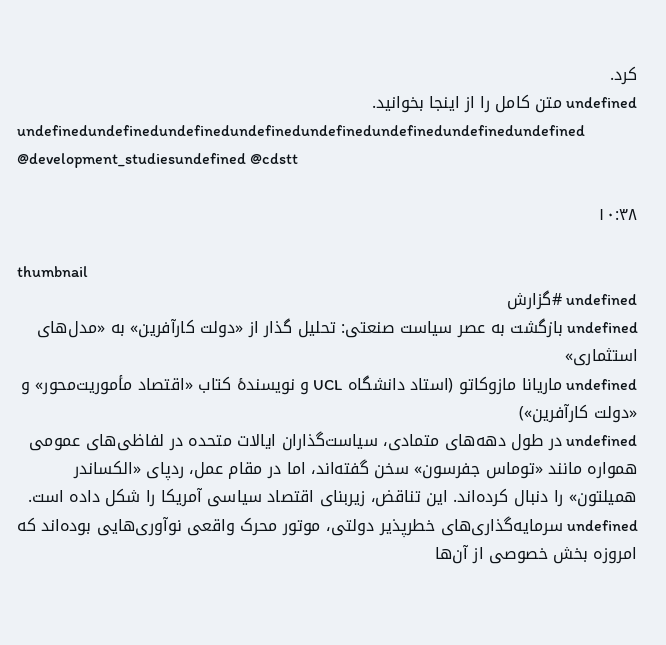کرد.
undefined متن کامل را از اینجا بخوانید.
undefinedundefinedundefinedundefinedundefinedundefinedundefinedundefined @development_studiesundefined @cdstt

۱۰:۳۸

thumbnail
undefined #گزارش
undefined بازگشت به عصر سیاست صنعتی: تحلیل گذار از «دولت کارآفرین» به «مدل‌های استثماری»
undefined ماریانا مازوکاتو (استاد دانشگاه UCL و نویسندۀ کتاب «اقتصاد مأموریت‌محور» و «دولت کارآفرین»)
undefined در طول دهه‌های متمادی، سیاست‌گذاران ایالات متحده در لفاظی‌های عمومی همواره مانند «توماس جفرسون» سخن گفته‌اند، اما در مقام عمل، ردپای «الکساندر همیلتون» را دنبال کرده‌اند. این تناقض، زیربنای اقتصاد سیاسی آمریکا را شکل داده است.
undefined سرمایه‌گذاری‌های خطرپذیر دولتی، موتور محرک واقعی نوآوری‌هایی بوده‌اند که امروزه بخش خصوصی از آن‌ها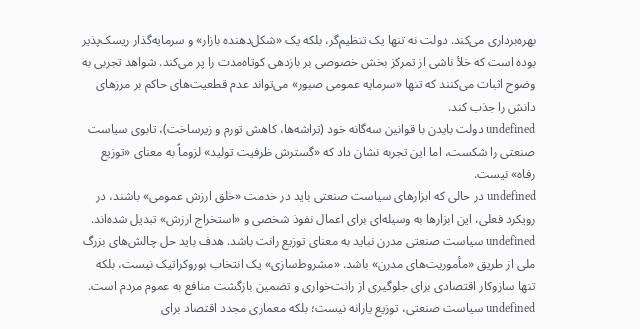بهره‌برداری می‌کند. دولت نه تنها یک تنظیم‌گر، بلکه یک «شکل‌دهنده بازار» و سرمایه‌گذار ریسک‌پذیر بوده است که خلأ ناشی از تمرکز بخش خصوصی بر بازدهی کوتاه‌مدت را پر می‌کند. شواهد تجربی به وضوح اثبات می‌کنند که تنها «سرمایه عمومی صبور» می‌تواند عدم قطعیت‌های حاکم بر مرزهای دانش را جذب کند.
undefined دولت بایدن با قوانین سه‌گانه خود (تراشه‌ها، کاهش تورم و زیرساخت)، تابوی سیاست صنعتی را شکست، اما این تجربه نشان داد که «گسترش ظرفیت تولید» لزوماً به معنای «توزیع رفاه» نیست.
undefined در حالی که ابزارهای سیاست صنعتی باید در خدمت «خلق ارزش عمومی» باشند، در رویکرد فعلی، این ابزارها به وسیله‌ای برای اعمال نفوذ شخصی و «استخراج ارزش» تبدیل شده‌اند.
undefined سیاست صنعتی مدرن نباید به معنای توزیع رانت باشد. هدف باید حل چالش‌های بزرگ ملی از طریق «مأموریت‌های مدرن» باشد. «مشروط‌سازی» یک انتخاب بوروکراتیک نیست، بلکه تنها سازوکار اقتصادی برای جلوگیری از رانت‌خواری و تضمین بازگشت منافع به عموم مردم است.
undefined سیاست صنعتی، توزیع یارانه نیست؛ بلکه معماری مجدد اقتصاد برای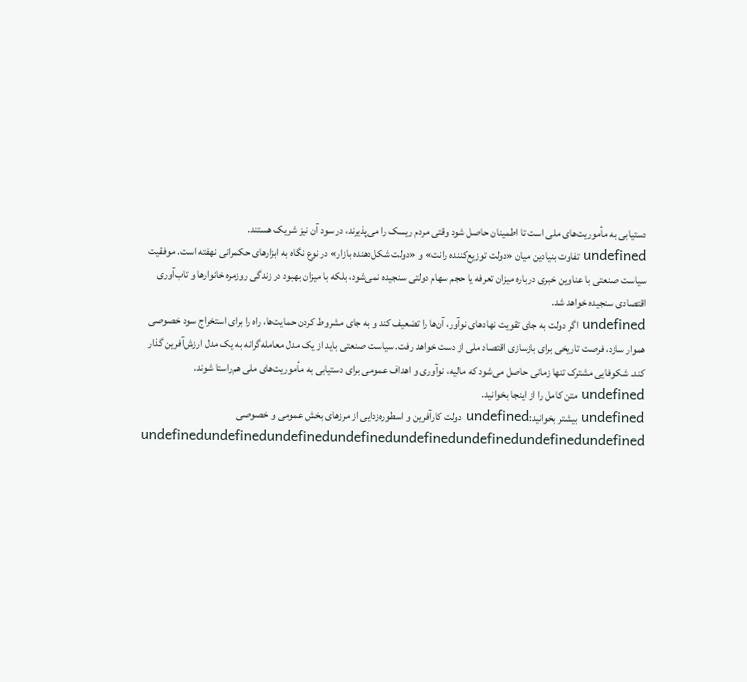دستیابی به مأموریت‌های ملی است تا اطمینان حاصل شود وقتی مردم ریسک را می‌پذیرند، در سود آن نیز شریک هستند.
undefined تفاوت بنیادین میان «دولت توزیع‌کننده رانت» و «دولت شکل‌دهنده بازار» در نوع نگاه به ابزارهای حکمرانی نهفته است. موفقیت سیاست صنعتی با عناوین خبری درباره میزان تعرفه یا حجم سهام دولتی سنجیده نمی‌شود، بلکه با میزان بهبود در زندگی روزمره خانوارها و تاب‌آوری اقتصادی سنجیده خواهد شد.
undefined اگر دولت به جای تقویت نهادهای نوآور، آن‌ها را تضعیف کند و به جای مشروط کردن حمایت‌ها، راه را برای استخراج سود خصوصی هموار سازد، فرصت تاریخی برای بازسازی اقتصاد ملی از دست خواهد رفت. سیاست صنعتی باید از یک مدل معامله‌گرانه به یک مدل ارزش‌آفرین گذار کند. شکوفایی مشترک تنها زمانی حاصل می‌شود که مالیه، نوآوری و اهداف عمومی برای دستیابی به مأموریت‌های ملی هم‌راستا شوند.
undefined متن کامل را از اینجا بخوانید.
undefined بیشتر بخوانید:undefined دولت کارآفرین و اسطوره‌زدایی از مرزهای بخش عمومی و خصوصی
undefinedundefinedundefinedundefinedundefinedundefinedundefinedundefined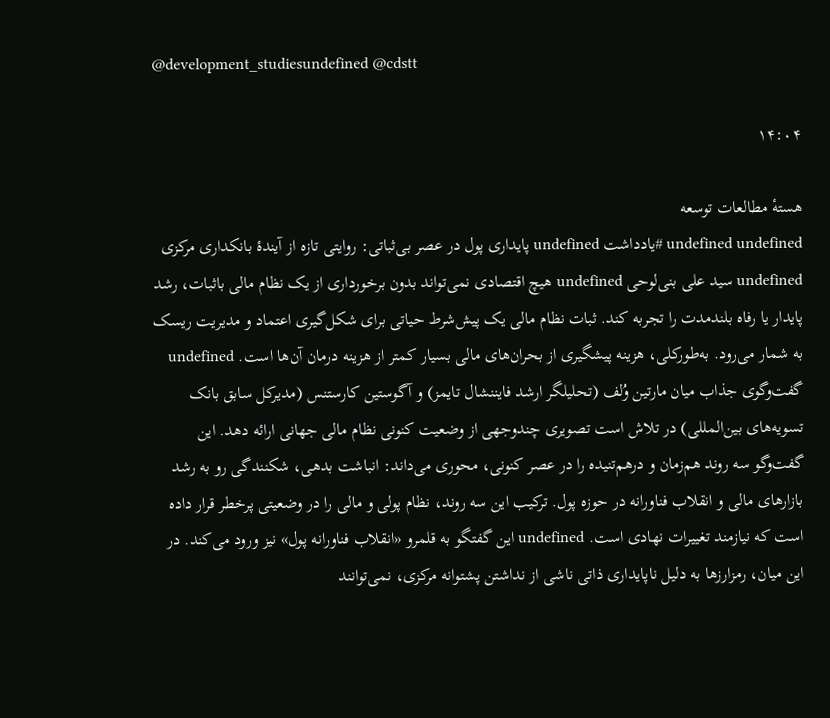@development_studiesundefined @cdstt

۱۴:۰۴

هستهٔ مطالعات توسعه
undefined undefined #یادداشت undefined پایداری پول در عصر بی‌ثباتی: روایتی تازه از آیندۀ بانکداری مرکزی undefined سید علی بنی‌لوحی undefined هیچ اقتصادی نمی‌تواند بدون برخورداری از یک نظام مالی باثبات، رشد پایدار یا رفاه بلندمدت را تجربه کند. ثبات نظام مالی یک پیش‌شرط حیاتی برای شکل‌گیری اعتماد و مدیریت ریسک به شمار می‌رود. به‌طورکلی، هزینه پیشگیری از بحران‌های مالی بسیار کمتر از هزینه درمان آن‌ها است. undefined گفت‌وگوی جذاب میان مارتین وُلف (تحلیلگر ارشد فایننشال تایمز) و آگوستین کارستنس (مدیرکل سابق بانک تسویه‌های بین‌المللی) در تلاش است تصویری چندوجهی از وضعیت کنونی نظام مالی جهانی ارائه دهد. این گفت‌وگو سه روند هم‌زمان و درهم‌تنیده را در عصر کنونی، محوری می‌داند: انباشت بدهی، شکنندگی رو به رشد بازارهای مالی و انقلاب فناورانه در حوزه پول. ترکیب این سه روند، نظام پولی و مالی را در وضعیتی پرخطر قرار داده است که نیازمند تغییرات نهادی است. undefined این گفتگو به قلمرو «انقلاب فناورانه پول» نیز ورود می‌کند. در این میان، رمزارزها به دلیل ناپایداری ذاتی ناشی از نداشتن پشتوانه مرکزی، نمی‌توانند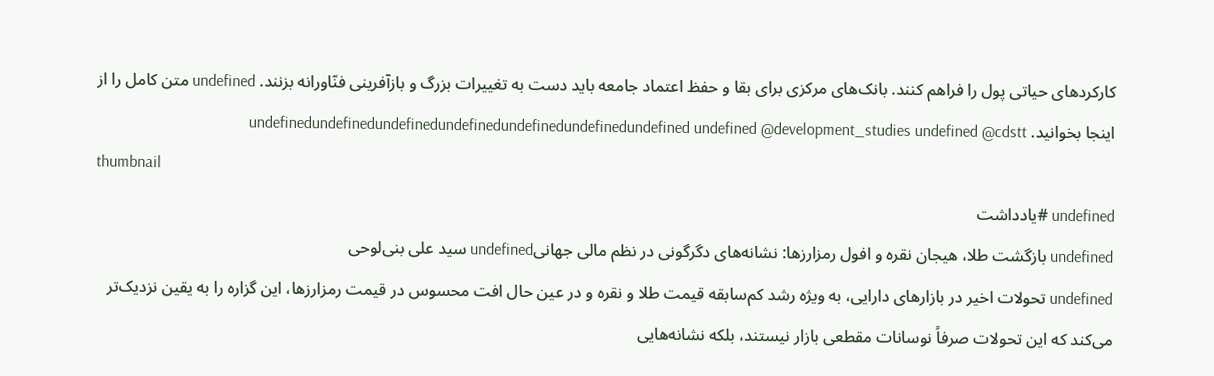کارکردهای حیاتی پول را فراهم کنند. بانک‌های مرکزی برای بقا و حفظ اعتماد جامعه باید دست به تغییرات بزرگ و بازآفرینی فنّاورانه بزنند. undefined متن کامل را از اینجا بخوانید. undefinedundefinedundefinedundefinedundefinedundefinedundefined undefined @development_studies undefined @cdstt
thumbnail
undefined #یادداشت
undefined بازگشت طلا، هیجان نقره و افول رمزارزها: نشانه‌های دگرگونی در نظم مالی جهانیundefined سید علی بنی‌لوحی
undefined تحولات اخیر در بازارهای دارایی، به ویژه رشد کم‌سابقه قیمت طلا و نقره و در عین حال افت محسوس در قیمت رمزارزها، این گزاره را به یقین نزدیک‌تر می‌کند که این تحولات صرفاً نوسانات مقطعی بازار نیستند، بلکه نشانه‌هایی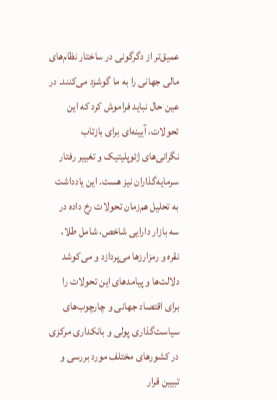عمیق‌تر از دگرگونی در ساختار نظام‌های مالی جهانی را به ما گوشزد می‌کنند. در عین حال نباید فراموش کرد که این تحولات، آیینه‌ای برای بازتاب نگرانی‌های ژئوپلیتیک و تغییر رفتار سرمایه‌گذاران نیز هست. این یادداشت به تحلیل هم‌زمان تحولات رخ داده در سه بازار دارایی شاخص، شامل طلا، نقره و رمزارزها می‌پردازد و می‌کوشد دلالت‌ها و پیامدهای این تحولات را برای اقتصاد جهانی و چارچوب‌های سیاست‌گذاری پولی و بانکداری مرکزی در کشورهای مختلف مورد بررسی و تبیین قرار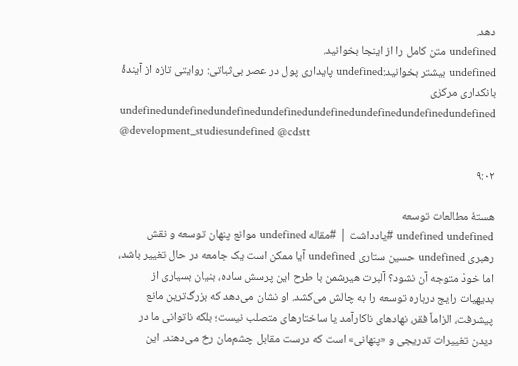دهد.
undefined متن کامل را از اینجا بخوانید.
undefined بیشتر بخوانید:undefined پایداری پول در عصر بی‌ثباتی: روایتی تازه از آیندۀ بانکداری مرکزی
undefinedundefinedundefinedundefinedundefinedundefinedundefinedundefined @development_studiesundefined @cdstt

۹:۰۲

هستهٔ مطالعات توسعه
undefined undefined #یادداشت | #مقاله undefined موانع پنهان توسعه و نقش رهبری undefined حسین ستاری undefined آیا ممکن است یک جامعه در حال تغییر باشد، اما خودْ متوجه آن نشود؟ آلبرت هیرشمن با طرح این پرسش ساده، بنیان بسیاری از بدیهیات رایج درباره توسعه را به چالش می‌کشد. او نشان می‌دهد که بزرگ‌ترین مانع پیشرفت، الزاماً فقر، نهادهای ناکارآمد یا ساختارهای متصلب نیست؛ بلکه ناتوانی ما در دیدن تغییرات تدریجی و «پنهانی» است که درست مقابل چشم‌مان رخ می‌دهند. این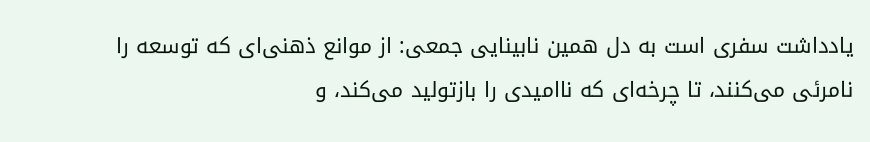یادداشت سفری است به دل همین نابینایی جمعی: از موانع ذهنی‌ای که توسعه را نامرئی می‌کنند، تا چرخه‌ای که ناامیدی را بازتولید می‌کند، و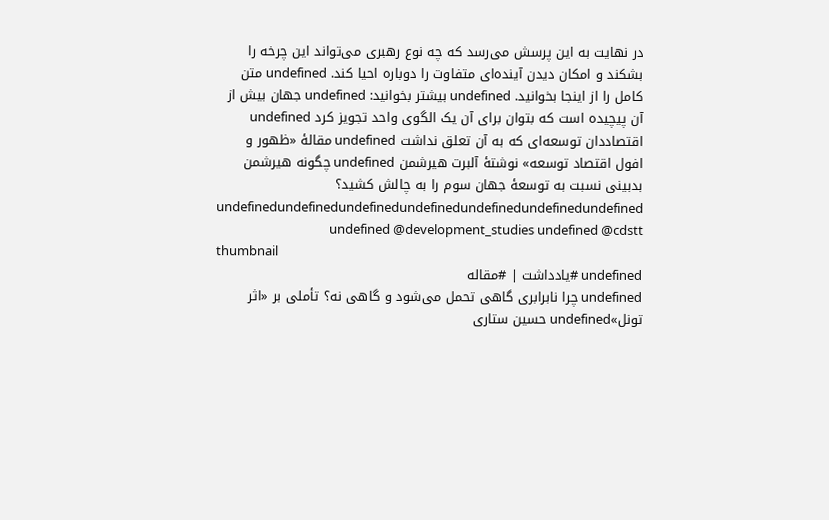در نهایت به این پرسش می‌رسد که چه نوع رهبری می‌تواند این چرخه را بشکند و امکان دیدن آینده‌ای متفاوت را دوباره احیا کند. undefined متن کامل را از اینجا بخوانید. undefined بیشتر بخوانید: undefined جهان بیش از آن پیچیده است که بتوان برای آن یک الگوی واحد تجویز کرد undefined اقتصاددان توسعه‌ای که به آن تعلق نداشت undefined مقالۀ «ظهور و افول اقتصاد توسعه» نوشتۀ آلبرت هیرشمن undefined چگونه هیرشمن بدبینی نسبت به توسعۀ جهان سوم را به چالش کشید؟ undefinedundefinedundefinedundefinedundefinedundefinedundefined undefined @development_studies undefined @cdstt
thumbnail
undefined #یادداشت | #مقاله
undefined چرا نابرابری گاهی تحمل می‌شود و گاهی نه؟ تأملی بر «اثر تونل»undefined حسین ستاری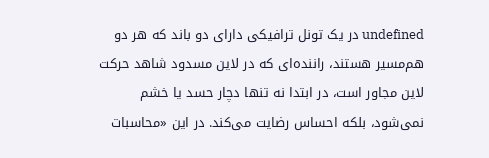undefined در یک تونل ترافیکی دارای دو باند که هر دو هم‌مسیر هستند، راننده‌ای که در لاین مسدود شاهد حرکت لاین مجاور است، در ابتدا نه تنها دچار حسد یا خشم نمی‌شود، بلکه احساس رضایت می‌کند. در این «محاسبات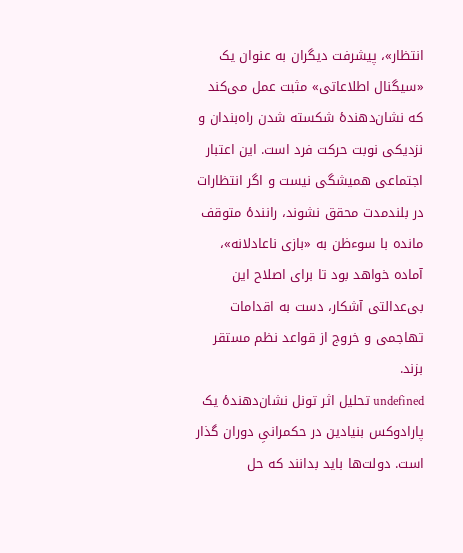انتظار»، پیشرفت دیگران به عنوان یک «سیگنال اطلاعاتی» مثبت عمل می‌کند که نشان‌دهندۀ شکسته شدن راه‌بندان و نزدیکی نوبت حرکت فرد است. این اعتبار اجتماعی همیشگی نیست و اگر انتظارات در بلندمدت محقق نشوند، رانندهٔ متوقف مانده با سوءظن به «بازی ناعادلانه»، آماده خواهد بود تا برای اصلاح این بی‌عدالتی آشکار، دست به اقدامات تهاجمی و خروج از قواعد نظم مستقر بزند.
undefined تحلیل اثر تونل نشان‌دهندۀ یک پارادوکس بنیادین در حکمرانیِ دوران گذار است. دولت‌ها باید بدانند که حل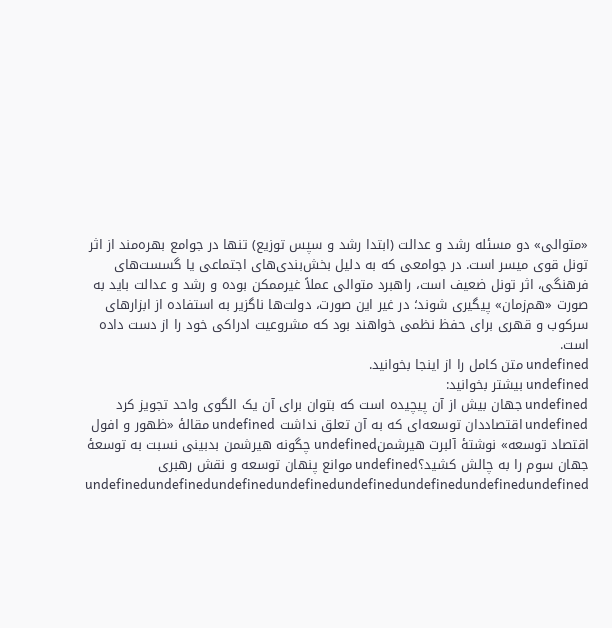«متوالی» دو مسئله رشد و عدالت (ابتدا رشد و سپس توزیع) تنها در جوامع بهره‌مند از اثر تونل قوی میسر است. در جوامعی که به دلیل بخش‌بندی‌های اجتماعی یا گسست‌های فرهنگی، اثر تونل ضعیف است، راهبرد متوالی عملاً غیرممکن بوده و رشد و عدالت باید به صورت «هم‌زمان» پیگیری شوند؛ در غیر این صورت، دولت‌ها ناگزیر به استفاده از ابزارهای سرکوب و قهری برای حفظ نظمی خواهند بود که مشروعیت ادراکی خود را از دست داده است.
undefined متن کامل را از اینجا بخوانید.
undefined بیشتر بخوانید:
undefined جهان بیش از آن پیچیده است که بتوان برای آن یک الگوی واحد تجویز کرد
undefined اقتصاددان توسعه‌ای که به آن تعلق نداشت undefined مقالۀ «ظهور و افول اقتصاد توسعه» نوشتۀ آلبرت هیرشمنundefined چگونه هیرشمن بدبینی نسبت به توسعۀ جهان سوم را به چالش کشید؟undefined موانع پنهان توسعه و نقش رهبری
undefinedundefinedundefinedundefinedundefinedundefinedundefinedundefined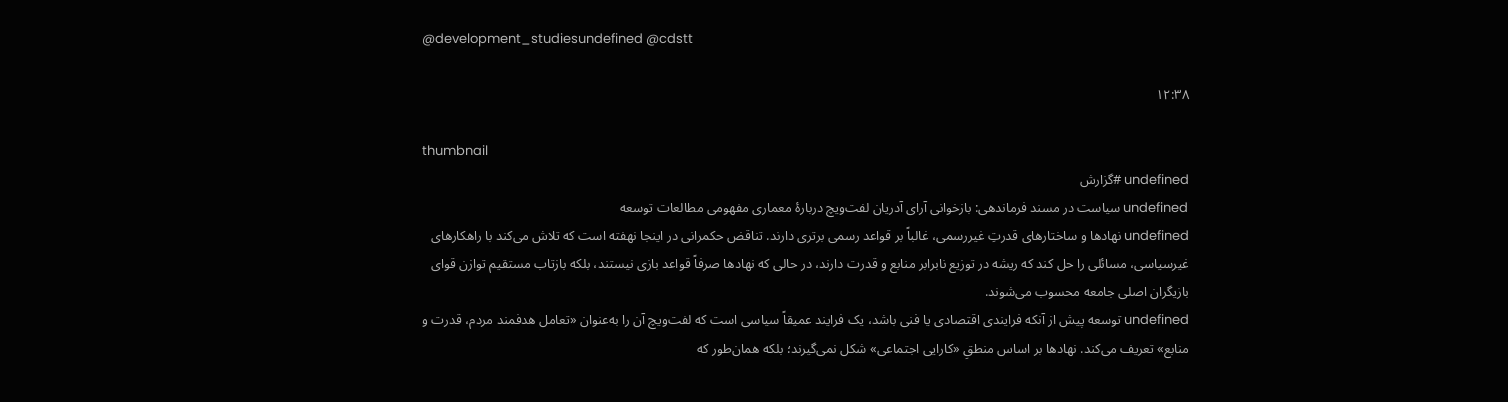@development_studiesundefined @cdstt

۱۲:۳۸

thumbnail
undefined #گزارش
undefined سیاست در مسند فرماندهی: بازخوانی آرای آدریان لفت‌ویچ دربارۀ معماری مفهومی مطالعات توسعه
undefined نهادها و ساختارهای قدرتِ غیررسمی، غالباً بر قواعد رسمی برتری دارند. تناقض حکمرانی در اینجا نهفته است که تلاش می‌کند با راهکارهای غیرسیاسی، مسائلی را حل کند که ریشه در توزیع نابرابر منابع و قدرت دارند، در حالی که نهادها صرفاً قواعد بازی نیستند، بلکه بازتاب مستقیم توازن قوای بازیگران اصلی جامعه محسوب می‌شوند.
undefined توسعه پیش از آنکه فرایندی اقتصادی یا فنی باشد، یک فرایند عمیقاً سیاسی است که لفت‌ویچ آن را به‌عنوان «تعامل هدفمند مردم، قدرت و منابع» تعریف می‌کند. نهادها بر اساس منطقِ «کارایی اجتماعی» شکل نمی‌گیرند؛ بلکه همان‌طور که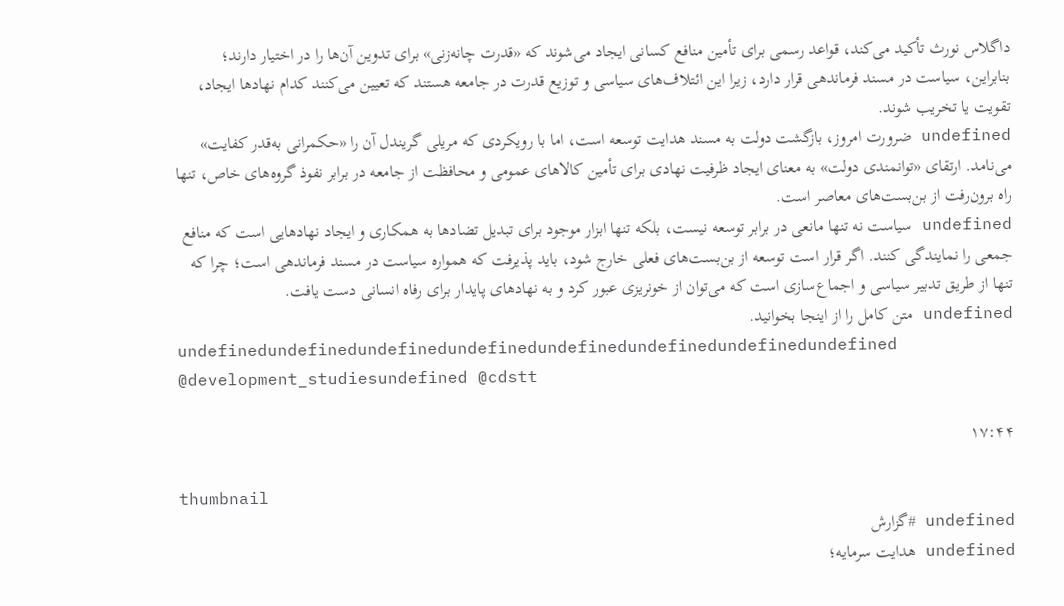داگلاس نورث تأکید می‌کند، قواعد رسمی برای تأمین منافع کسانی ایجاد می‌شوند که «قدرت چانه‌زنی» برای تدوین آن‌ها را در اختیار دارند؛ بنابراین، سیاست در مسند فرماندهی قرار دارد، زیرا این ائتلاف‌های سیاسی و توزیع قدرت در جامعه هستند که تعیین می‌کنند کدام نهادها ایجاد، تقویت یا تخریب شوند.
undefined ضرورت امروز، بازگشت دولت به مسند هدایت توسعه است، اما با رویکردی که مریلی گریندل آن را «حکمرانی به‌قدر کفایت» می‌نامد. ارتقای «توانمندی دولت» به معنای ایجاد ظرفیت نهادی برای تأمین کالاهای عمومی و محافظت از جامعه در برابر نفوذ گروه‌های خاص، تنها راه برون‌رفت از بن‌بست‌های معاصر است.
undefined سیاست نه تنها مانعی در برابر توسعه نیست، بلکه تنها ابزار موجود برای تبدیل تضادها به همکاری و ایجاد نهادهایی است که منافع جمعی را نمایندگی کنند. اگر قرار است توسعه از بن‌بست‌های فعلی خارج شود، باید پذیرفت که همواره سیاست در مسند فرماندهی است؛ چرا که تنها از طریق تدبیر سیاسی و اجماع‌سازی است که می‌توان از خونریزی عبور کرد و به نهادهای پایدار برای رفاه انسانی دست یافت.
undefined متن کامل را از اینجا بخوانید.
undefinedundefinedundefinedundefinedundefinedundefinedundefinedundefined @development_studiesundefined @cdstt

۱۷:۴۴

thumbnail
undefined #گزارش
undefined هدایت سرمایه؛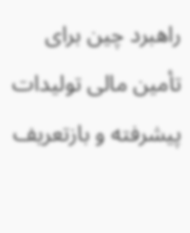راهبرد چین برای تأمین مالی تولیدات پیشرفته و بازتعریف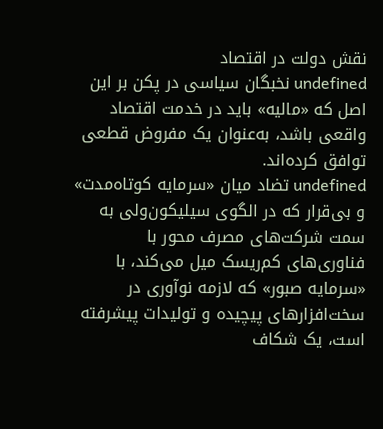نقش دولت در اقتصاد
undefined نخبگان سیاسی در پکن بر این اصل که «مالیه» باید در خدمت اقتصاد واقعی باشد، به‌عنوان یک مفروض قطعی توافق کرده‌اند.
undefined تضاد میان «سرمایه کوتاه‌مدت» و بی‌قرار که در الگوی سیلیکون‌ولی به سمت شرکت‌های مصرف محور با فناوری‌های کم‌ریسک میل می‌کند، با «سرمایه صبور» که لازمه نوآوری در سخت‌افزارهای پیچیده و تولیدات پیشرفته است، یک شکاف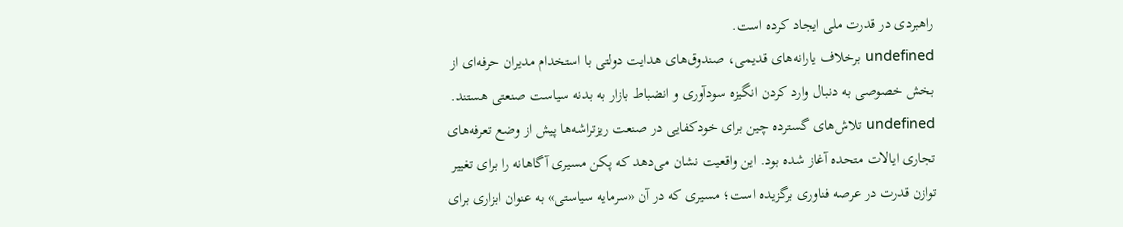راهبردی در قدرت ملی ایجاد کرده است.
undefined برخلاف یارانه‌های قدیمی، صندوق‌های هدایت دولتی با استخدام مدیران حرفه‌ای از بخش خصوصی به دنبال وارد کردن انگیزه سودآوری و انضباط بازار به بدنه سیاست صنعتی هستند.
undefined تلاش‌های گسترده چین برای خودکفایی در صنعت ریزتراشه‌ها پیش از وضع تعرفه‌های تجاری ایالات متحده آغاز شده بود. این واقعیت نشان می‌دهد که پکن مسیری آگاهانه را برای تغییر توازن قدرت در عرصه فناوری برگزیده است؛ مسیری که در آن «سرمایه سیاستی» به عنوان ابزاری برای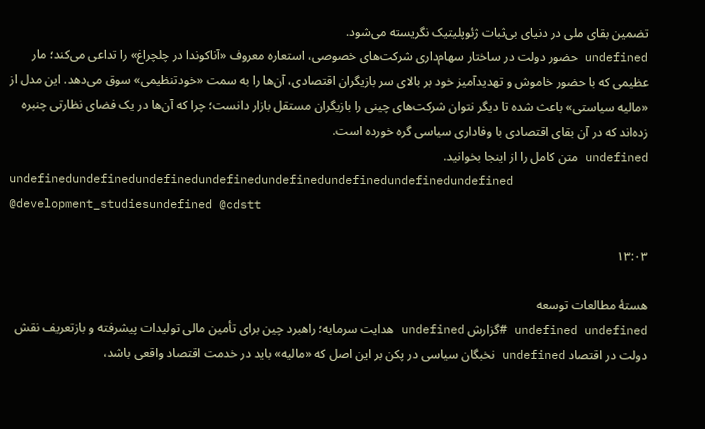تضمین بقای ملی در دنیای بی‌ثبات ژئوپلیتیک نگریسته می‌شود.
undefined حضور دولت در ساختار سهام‌داری شرکت‌های خصوصی، استعاره معروف «آناکوندا در چلچراغ» را تداعی می‌کند؛ مار عظیمی که با حضور خاموش و تهدیدآمیز خود بر بالای سر بازیگران اقتصادی، آن‌ها را به سمت «خودتنظیمی» سوق می‌دهد. این مدل از «مالیه سیاستی» باعث شده تا دیگر نتوان شرکت‌های چینی را بازیگران مستقل بازار دانست؛ چرا که آن‌ها در یک فضای نظارتی چنبره زده‌اند که در آن بقای اقتصادی با وفاداری سیاسی گره خورده است.
undefined متن کامل را از اینجا بخوانید.
undefinedundefinedundefinedundefinedundefinedundefinedundefinedundefined @development_studiesundefined @cdstt

۱۳:۰۳

هستهٔ مطالعات توسعه
undefined undefined #گزارش undefined هدایت سرمایه؛ راهبرد چین برای تأمین مالی تولیدات پیشرفته و بازتعریف نقش دولت در اقتصاد undefined نخبگان سیاسی در پکن بر این اصل که «مالیه» باید در خدمت اقتصاد واقعی باشد،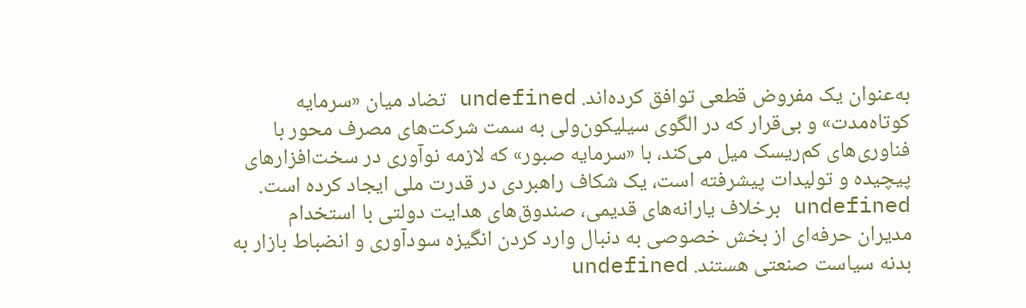به‌عنوان یک مفروض قطعی توافق کرده‌اند. undefined تضاد میان «سرمایه کوتاه‌مدت» و بی‌قرار که در الگوی سیلیکون‌ولی به سمت شرکت‌های مصرف محور با فناوری‌های کم‌ریسک میل می‌کند، با «سرمایه صبور» که لازمه نوآوری در سخت‌افزارهای پیچیده و تولیدات پیشرفته است، یک شکاف راهبردی در قدرت ملی ایجاد کرده است. undefined برخلاف یارانه‌های قدیمی، صندوق‌های هدایت دولتی با استخدام مدیران حرفه‌ای از بخش خصوصی به دنبال وارد کردن انگیزه سودآوری و انضباط بازار به بدنه سیاست صنعتی هستند. undefined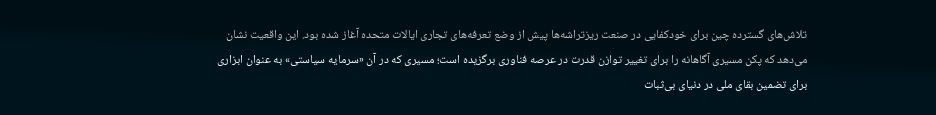تلاش‌های گسترده چین برای خودکفایی در صنعت ریزتراشه‌ها پیش از وضع تعرفه‌های تجاری ایالات متحده آغاز شده بود. این واقعیت نشان می‌دهد که پکن مسیری آگاهانه را برای تغییر توازن قدرت در عرصه فناوری برگزیده است؛ مسیری که در آن «سرمایه سیاستی» به عنوان ابزاری برای تضمین بقای ملی در دنیای بی‌ثبات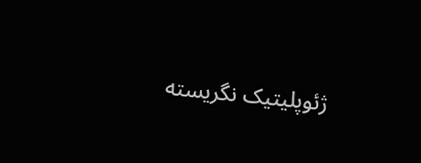ژئوپلیتیک نگریسته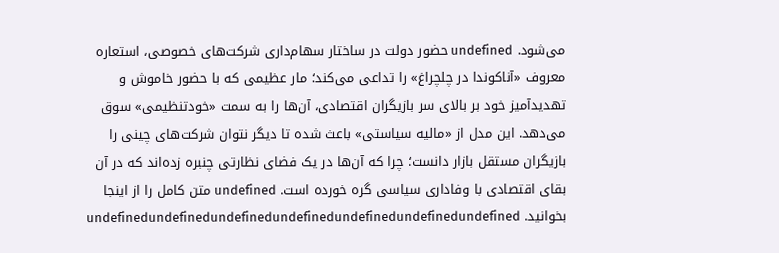می‌شود. undefined حضور دولت در ساختار سهام‌داری شرکت‌های خصوصی، استعاره معروف «آناکوندا در چلچراغ» را تداعی می‌کند؛ مار عظیمی که با حضور خاموش و تهدیدآمیز خود بر بالای سر بازیگران اقتصادی، آن‌ها را به سمت «خودتنظیمی» سوق می‌دهد. این مدل از «مالیه سیاستی» باعث شده تا دیگر نتوان شرکت‌های چینی را بازیگران مستقل بازار دانست؛ چرا که آن‌ها در یک فضای نظارتی چنبره زده‌اند که در آن بقای اقتصادی با وفاداری سیاسی گره خورده است. undefined متن کامل را از اینجا بخوانید. undefinedundefinedundefinedundefinedundefinedundefinedundefined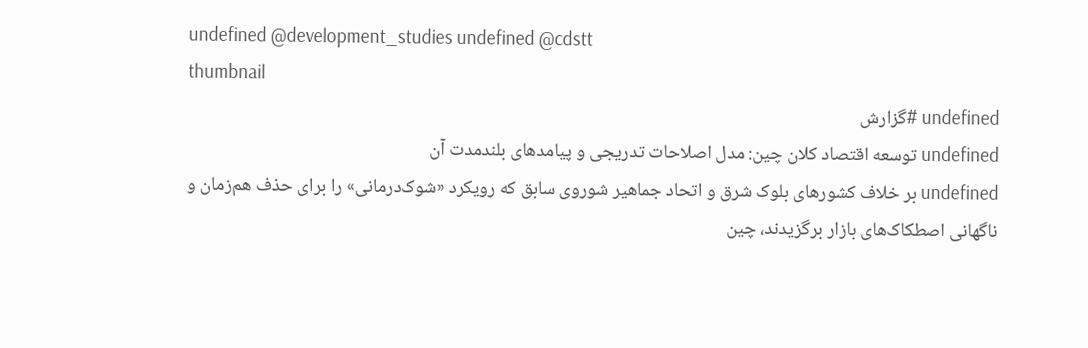undefined @development_studies undefined @cdstt
thumbnail
undefined #گزارش
undefined توسعه اقتصاد کلان چین: مدل اصلاحات تدریجی و پیامدهای بلندمدت آن
undefined بر خلاف کشورهای بلوک شرق و اتحاد جماهیر شوروی سابق که رویکرد «شوک‌درمانی» را برای حذف هم‌زمان و ناگهانی اصطکاک‌های بازار برگزیدند، چین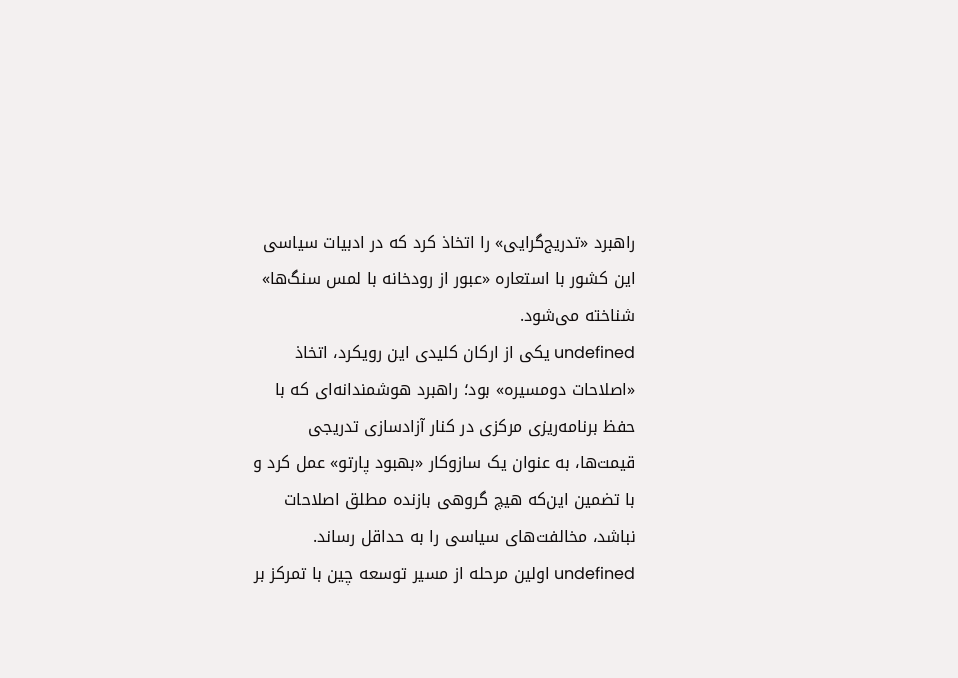راهبرد «تدریج‌گرایی» را اتخاذ کرد که در ادبیات سیاسی این کشور با استعاره «عبور از رودخانه با لمس سنگ‌ها» شناخته می‌شود.
undefined یکی از ارکان کلیدی این رویکرد، اتخاذ «اصلاحات دو‌مسیره» بود؛ راهبرد هوشمندانه‌ای که با حفظ برنامه‌ریزی مرکزی در کنار آزادسازی تدریجی قیمت‌ها، به عنوان یک سازوکار «بهبود پارتو» عمل کرد و با تضمین این‌که هیچ گروهی بازنده مطلق اصلاحات نباشد، مخالفت‌های سیاسی را به حداقل رساند.
undefined اولین مرحله از مسیر توسعه چین با تمرکز بر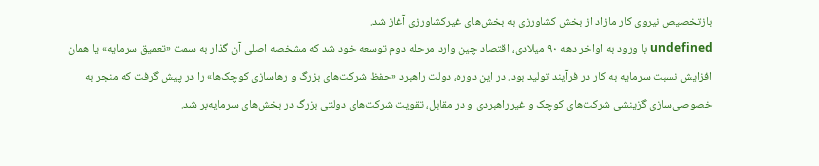بازتخصیص نیروی کار مازاد از بخش کشاورزی به بخش‌های غیرکشاورزی آغاز شد.
undefined با ورود به اواخر دهه ۹۰ میلادی، اقتصاد چین وارد مرحله دوم توسعه خود شد که مشخصه اصلی آن گذار به سمت «تعمیق سرمایه» یا همان افزایش نسبت سرمایه به کار در فرآیند تولید بود. در این دوره، دولت راهبرد «حفظ شرکت‌های بزرگ و رهاسازی کوچک‌ها» را در پیش گرفت که منجر به خصوصی‌سازی گزینشی شرکت‌های کوچک و غیرراهبردی و در مقابل، تقویت شرکت‌های دولتی بزرگ در بخش‌های سرمایه‌بر شد.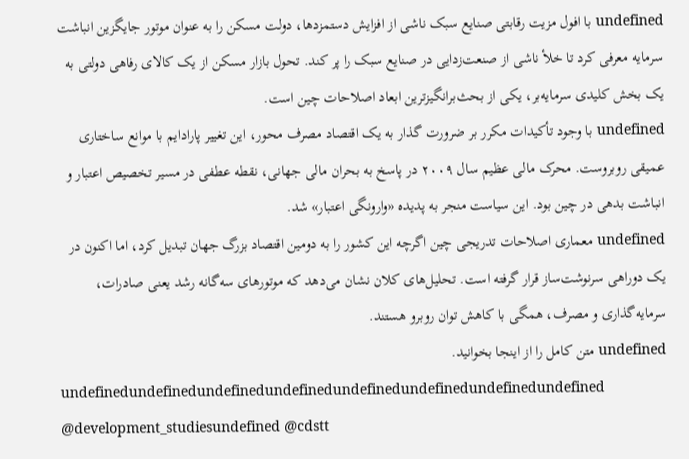undefined با افول مزیت رقابتی صنایع سبک ناشی از افزایش دستمزدها، دولت مسکن را به عنوان موتور جایگزین انباشت سرمایه معرفی کرد تا خلأ ناشی از صنعت‌زدایی در صنایع سبک را پر کند. تحول بازار مسکن از یک کالای رفاهی دولتی به یک بخش کلیدی سرمایه‌بر، یکی از بحث‌برانگیزترین ابعاد اصلاحات چین است.
undefined با وجود تأکیدات مکرر بر ضرورت گذار به یک اقتصاد مصرف محور، این تغییر پارادایم با موانع ساختاری عمیقی روبروست. محرک مالی عظیم سال ۲۰۰۹ در پاسخ به بحران مالی جهانی، نقطه عطفی در مسیر تخصیص اعتبار و انباشت بدهی در چین بود. این سیاست منجر به پدیده «وارونگی اعتبار» شد.
undefined معماری اصلاحات تدریجی چین اگرچه این کشور را به دومین اقتصاد بزرگ جهان تبدیل کرد، اما اکنون در یک دوراهی سرنوشت‌ساز قرار گرفته است. تحلیل‌های کلان نشان می‌دهد که موتورهای سه‌گانه رشد یعنی صادرات، سرمایه‌گذاری و مصرف، همگی با کاهش توان روبرو هستند.
undefined متن کامل را از اینجا بخوانید.
undefinedundefinedundefinedundefinedundefinedundefinedundefinedundefined @development_studiesundefined @cdstt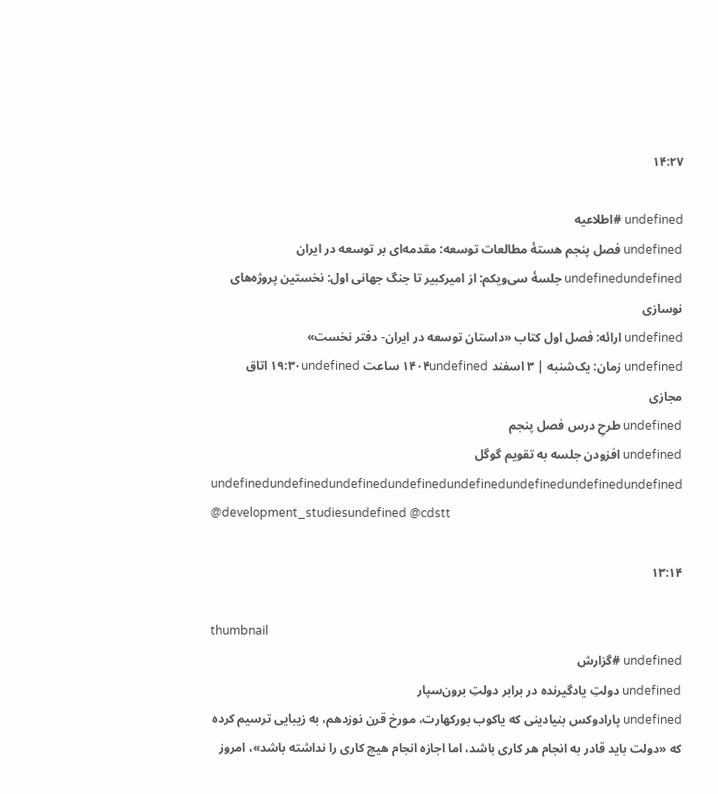۱۴:۲۷

undefined #اطلاعیه
undefined فصل پنجم هستهٔ مطالعات توسعه: مقدمه‌ای بر توسعه در ایران
undefinedundefined جلسۀ سی‌ویکم: از امیرکبیر تا جنگ جهانی اول: نخستین پروژه‌های نوسازی
undefined ارائه: فصل اول کتاب «داستان توسعه در ایران- دفتر نخست»
undefined زمان: یک‌شنبه | ۳ اسفند ۱۴۰۴undefined ساعت ۱۹:۳۰undefined اتاق مجازی
undefined طرحِ درس فصل پنجم
undefined افزودن جلسه به تقویم گوگل
undefinedundefinedundefinedundefinedundefinedundefinedundefinedundefined @development_studiesundefined @cdstt

۱۳:۱۴

thumbnail
undefined #گزارش
undefined دولتِ یادگیرنده در برابر دولتِ برون‌سپار
undefined پارادوکس بنیادینی که یاکوب بورکهارت، مورخ قرن نوزدهم، به زیبایی ترسیم کرده که «دولت باید قادر به انجام هر کاری باشد، اما اجازه انجام هیچ کاری را نداشته باشد»، امروز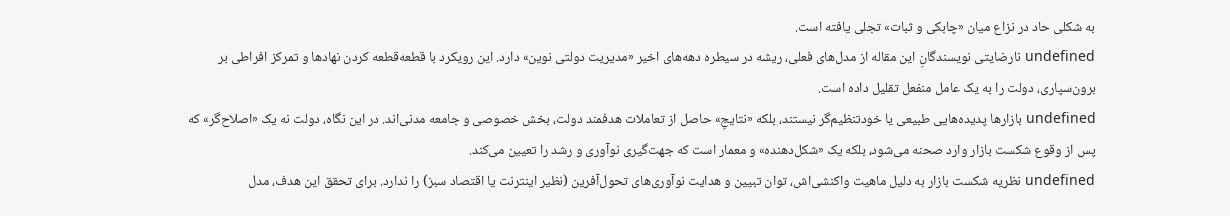به شکلی حاد در نزاع میان «چابکی و ثبات» تجلی یافته است.
undefined نارضایتی نویسندگانِ این مقاله از مدل‌های فعلی، ریشه در سیطره دهه‌های اخیر «مدیریت دولتی نوین» دارد. این رویکرد با قطعه‌قطعه کردن نهادها و تمرکز افراطی بر برون‌سپاری، دولت را به یک عامل منفعل تقلیل داده است.
undefined بازارها پدیده‌هایی طبیعی یا خودتنظیم‌گر نیستند، بلکه «نتایجِ» حاصل از تعاملات هدفمند دولت، بخش خصوصی و جامعه مدنی‌اند. در این نگاه، دولت نه یک «اصلاح‌گر» که پس از وقوع شکست بازار وارد صحنه می‌شود، بلکه یک «شکل‌دهنده» و معمار است که جهت‌گیری نوآوری و رشد را تعیین می‌کند.
undefined نظریه شکست بازار به دلیل ماهیت واکنشی‌اش، توان تبیین و هدایت نوآوری‌های تحول‌آفرین (نظیر اینترنت یا اقتصاد سبز) را ندارد. برای تحقق این هدف، مدل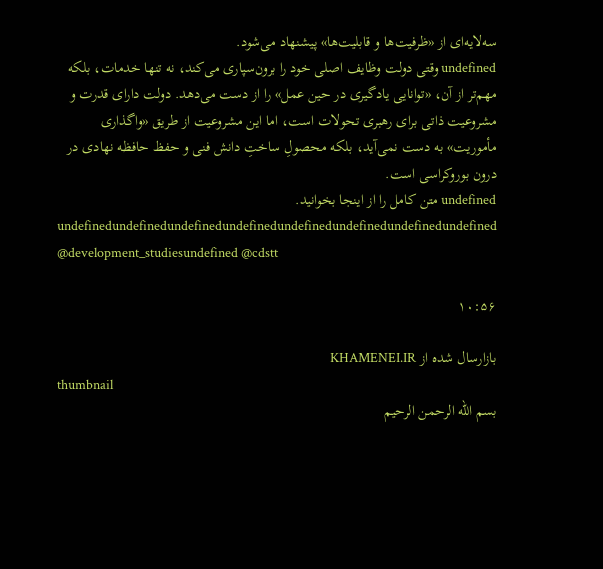سه‌لایه‌ای از «ظرفیت‌ها و قابلیت‌ها» پیشنهاد می‌شود.
undefined وقتی دولت وظایف اصلی خود را برون‌سپاری می‌کند، نه تنها خدمات، بلکه مهم‌تر از آن، «توانایی یادگیری در حین عمل» را از دست می‌دهد. دولت دارای قدرت و مشروعیت ذاتی برای رهبری تحولات است، اما این مشروعیت از طریق «واگذاری مأموریت» به دست نمی‌آید، بلکه محصولِ ساختِ دانش فنی و حفظ حافظه نهادی در درون بوروکراسی است.
undefined متن کامل را از اینجا بخوانید.
undefinedundefinedundefinedundefinedundefinedundefinedundefinedundefined @development_studiesundefined @cdstt

۱۰:۵۶

بازارسال شده از KHAMENEI.IR
thumbnail
بسم الله الرحمن الرحیم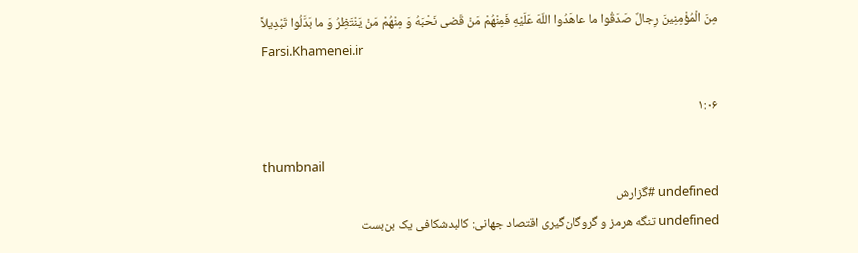مِنَ الْمُؤْمِنِینَ رِجالٌ صَدَقُوا ما عاهَدُوا اللّهَ عَلَیْهِ فَمِنْهُمْ مَنْ قَضى نَحْبَهُ وَ مِنْهُمْ مَنْ یَنْتَظِرُ وَ ما بَدَّلُوا تَبْدِیلاً
Farsi.Khamenei.ir

۱:۰۶

thumbnail
undefined #گزارش
undefined تنگه هرمز و گروگان‌گیری اقتصاد جهانی: کالبدشکافی یک بن‌بست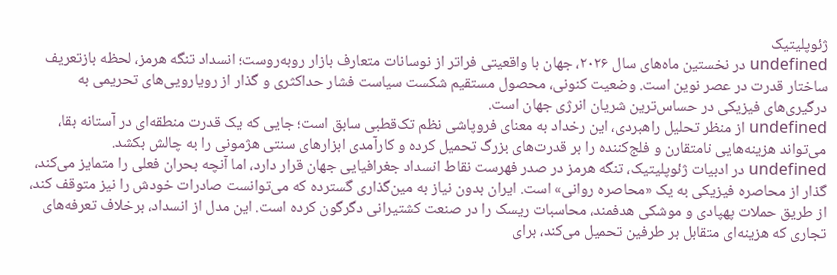ژئوپلیتیک
undefined در نخستین ماه‌های سال ۲۰۲۶، جهان با واقعیتی فراتر از نوسانات متعارف بازار روبه‌روست؛ انسداد تنگه هرمز، لحظه بازتعریف ساختار قدرت در عصر نوین است. وضعیت کنونی، محصول مستقیم شکست سیاست فشار حداکثری و گذار از رویارویی‌های تحریمی به درگیری‌های فیزیکی در حساس‌ترین شریان انرژی جهان است.
undefined از منظر تحلیل راهبردی، این رخداد به معنای فروپاشی نظم تک‌قطبی سابق است؛ جایی که یک قدرت منطقه‌ای در آستانه بقا، می‌تواند هزینه‌هایی نامتقارن و فلج‌کننده را بر قدرت‌های بزرگ تحمیل کرده و کارآمدی ابزارهای سنتی هژمونی را به چالش بکشد.
undefined در ادبیات ژئوپلیتیک، تنگه هرمز در صدر فهرست نقاط انسداد جغرافیایی جهان قرار دارد، اما آنچه بحران فعلی را متمایز می‌کند، گذار از محاصره فیزیکی به یک «محاصره روانی» است. ایران بدون نیاز به مین‌گذاری گسترده که می‌توانست صادرات خودش را نیز متوقف کند، از طریق حملات پهپادی و موشکی هدفمند، محاسبات ریسک را در صنعت کشتیرانی دگرگون کرده است. این مدل از انسداد، برخلاف تعرفه‌های تجاری که هزینه‌ای متقابل بر طرفین تحمیل می‌کند، برای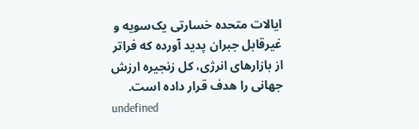ایالات متحده خسارتی یک‌سویه و غیرقابل جبران پدید آورده که فراتر از بازارهای انرژی، کل زنجیره ارزش جهانی را هدف قرار داده است.
undefined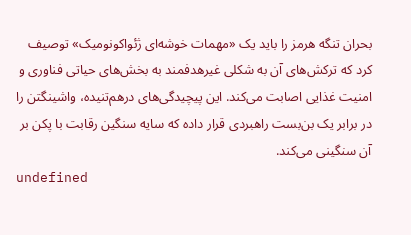بحران تنگه هرمز را باید یک «مهمات خوشه‌ای ژئواکونومیک» توصیف کرد که ترکش‌های آن به شکلی غیرهدفمند به بخش‌های حیاتی فناوری و امنیت غذایی اصابت می‌کند. این پیچیدگی‌های درهم‌تنیده، واشینگتن را در برابر یک بن‌بست راهبردی قرار داده که سایه سنگین رقابت با پکن بر آن سنگینی می‌کند.
undefined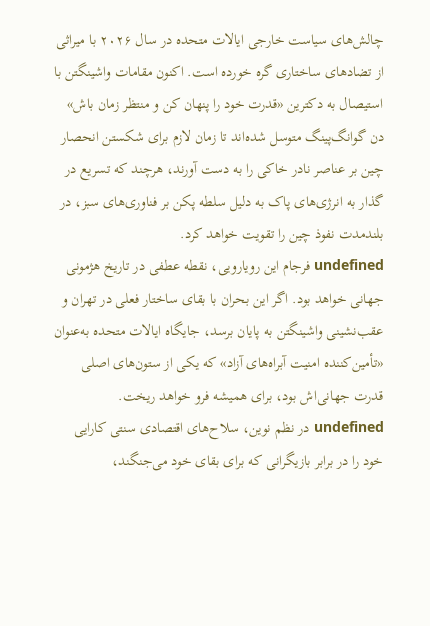چالش‌های سیاست خارجی ایالات متحده در سال ۲۰۲۶ با میراثی از تضادهای ساختاری گره خورده است. اکنون مقامات واشینگتن با استیصال به دکترین «قدرت خود را پنهان کن و منتظر زمان باش» دن گوانگ‌پینگ متوسل شده‌اند تا زمان لازم برای شکستن انحصار چین بر عناصر نادر خاکی را به دست آورند، هرچند که تسریع در گذار به انرژی‌های پاک به دلیل سلطه پکن بر فناوری‌های سبز، در بلندمدت نفوذ چین را تقویت خواهد کرد.
undefined فرجام این رویارویی، نقطه عطفی در تاریخ هژمونی جهانی خواهد بود. اگر این بحران با بقای ساختار فعلی در تهران و عقب‌نشینی واشینگتن به پایان برسد، جایگاه ایالات متحده به‌عنوان «تأمین‌کننده امنیت آبراه‌های آزاد» که یکی از ستون‌های اصلی قدرت جهانی‌اش بود، برای همیشه فرو خواهد ریخت.
undefined در نظم نوین، سلاح‌های اقتصادی سنتی کارایی خود را در برابر بازیگرانی که برای بقای خود می‌جنگند،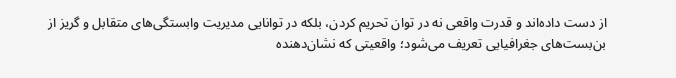از دست داده‌اند و قدرت واقعی نه در توان تحریم کردن، بلکه در توانایی مدیریت وابستگی‌های متقابل و گریز از بن‌بست‌های جغرافیایی تعریف می‌شود؛ واقعیتی که نشان‌دهنده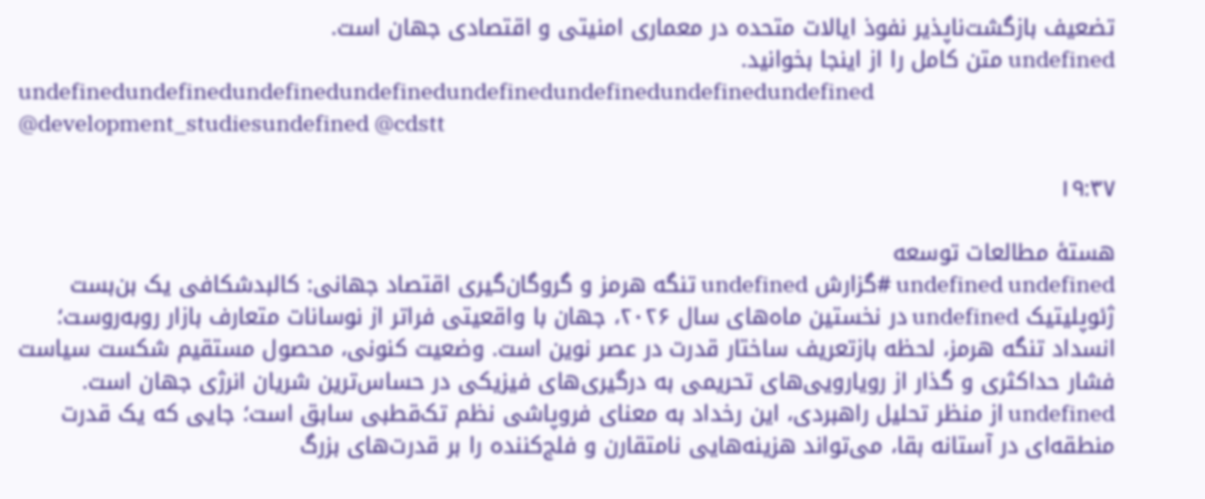تضعیف بازگشت‌ناپذیر نفوذ ایالات متحده در معماری امنیتی و اقتصادی جهان است.
undefined متن کامل را از اینجا بخوانید.
undefinedundefinedundefinedundefinedundefinedundefinedundefinedundefined @development_studiesundefined @cdstt

۱۹:۳۷

هستهٔ مطالعات توسعه
undefined undefined #گزارش undefined تنگه هرمز و گروگان‌گیری اقتصاد جهانی: کالبدشکافی یک بن‌بست ژئوپلیتیک undefined در نخستین ماه‌های سال ۲۰۲۶، جهان با واقعیتی فراتر از نوسانات متعارف بازار روبه‌روست؛ انسداد تنگه هرمز، لحظه بازتعریف ساختار قدرت در عصر نوین است. وضعیت کنونی، محصول مستقیم شکست سیاست فشار حداکثری و گذار از رویارویی‌های تحریمی به درگیری‌های فیزیکی در حساس‌ترین شریان انرژی جهان است. undefined از منظر تحلیل راهبردی، این رخداد به معنای فروپاشی نظم تک‌قطبی سابق است؛ جایی که یک قدرت منطقه‌ای در آستانه بقا، می‌تواند هزینه‌هایی نامتقارن و فلج‌کننده را بر قدرت‌های بزرگ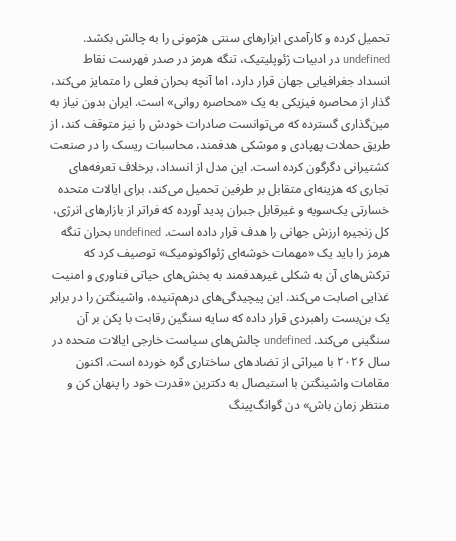تحمیل کرده و کارآمدی ابزارهای سنتی هژمونی را به چالش بکشد. undefined در ادبیات ژئوپلیتیک، تنگه هرمز در صدر فهرست نقاط انسداد جغرافیایی جهان قرار دارد، اما آنچه بحران فعلی را متمایز می‌کند، گذار از محاصره فیزیکی به یک «محاصره روانی» است. ایران بدون نیاز به مین‌گذاری گسترده که می‌توانست صادرات خودش را نیز متوقف کند، از طریق حملات پهپادی و موشکی هدفمند، محاسبات ریسک را در صنعت کشتیرانی دگرگون کرده است. این مدل از انسداد، برخلاف تعرفه‌های تجاری که هزینه‌ای متقابل بر طرفین تحمیل می‌کند، برای ایالات متحده خسارتی یک‌سویه و غیرقابل جبران پدید آورده که فراتر از بازارهای انرژی، کل زنجیره ارزش جهانی را هدف قرار داده است. undefined بحران تنگه هرمز را باید یک «مهمات خوشه‌ای ژئواکونومیک» توصیف کرد که ترکش‌های آن به شکلی غیرهدفمند به بخش‌های حیاتی فناوری و امنیت غذایی اصابت می‌کند. این پیچیدگی‌های درهم‌تنیده، واشینگتن را در برابر یک بن‌بست راهبردی قرار داده که سایه سنگین رقابت با پکن بر آن سنگینی می‌کند. undefined چالش‌های سیاست خارجی ایالات متحده در سال ۲۰۲۶ با میراثی از تضادهای ساختاری گره خورده است. اکنون مقامات واشینگتن با استیصال به دکترین «قدرت خود را پنهان کن و منتظر زمان باش» دن گوانگ‌پینگ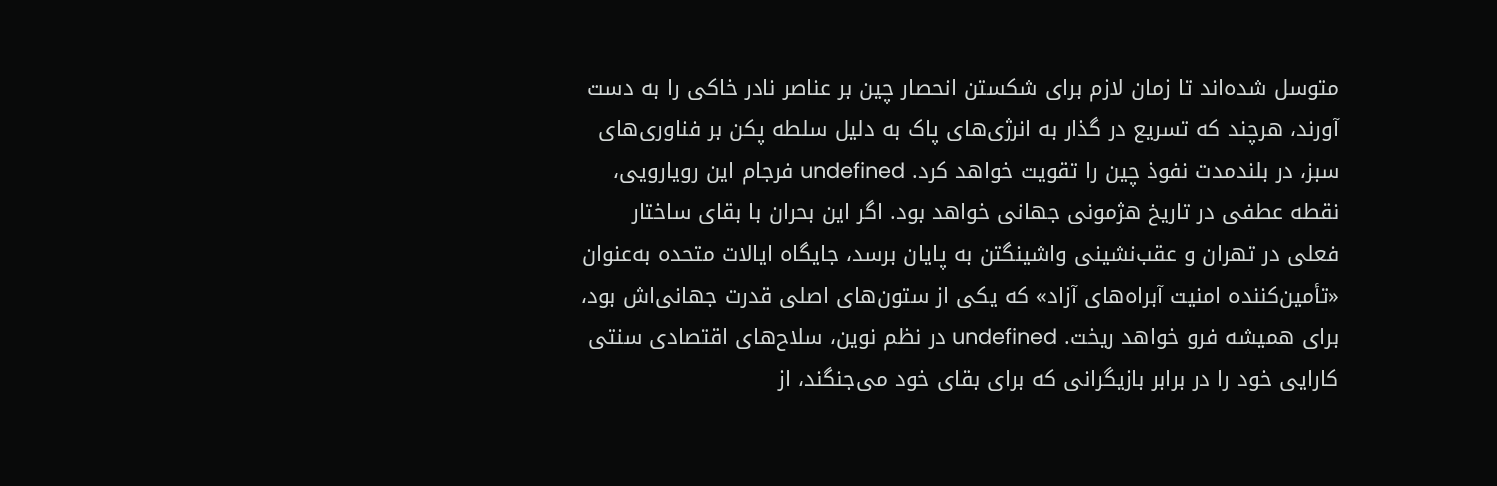متوسل شده‌اند تا زمان لازم برای شکستن انحصار چین بر عناصر نادر خاکی را به دست آورند، هرچند که تسریع در گذار به انرژی‌های پاک به دلیل سلطه پکن بر فناوری‌های سبز، در بلندمدت نفوذ چین را تقویت خواهد کرد. undefined فرجام این رویارویی، نقطه عطفی در تاریخ هژمونی جهانی خواهد بود. اگر این بحران با بقای ساختار فعلی در تهران و عقب‌نشینی واشینگتن به پایان برسد، جایگاه ایالات متحده به‌عنوان «تأمین‌کننده امنیت آبراه‌های آزاد» که یکی از ستون‌های اصلی قدرت جهانی‌اش بود، برای همیشه فرو خواهد ریخت. undefined در نظم نوین، سلاح‌های اقتصادی سنتی کارایی خود را در برابر بازیگرانی که برای بقای خود می‌جنگند، از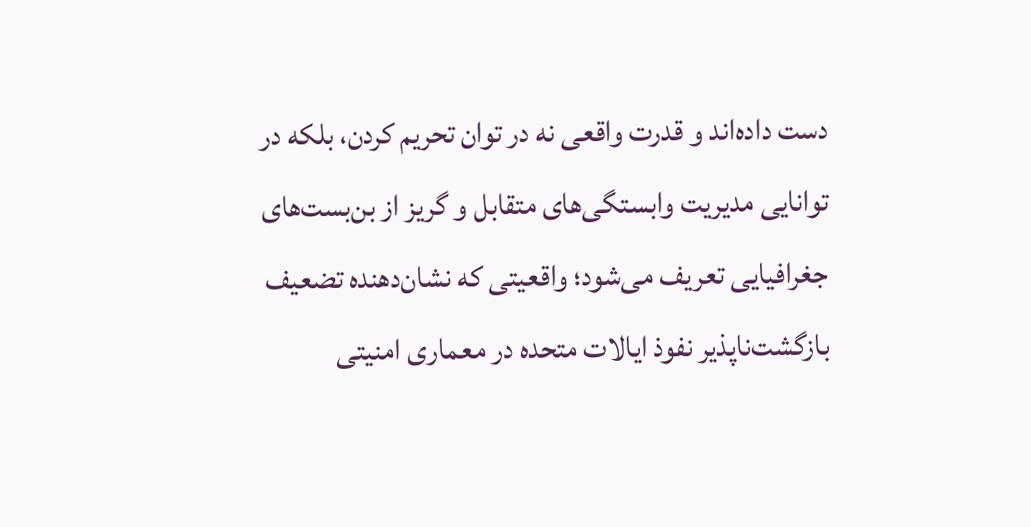دست داده‌اند و قدرت واقعی نه در توان تحریم کردن، بلکه در توانایی مدیریت وابستگی‌های متقابل و گریز از بن‌بست‌های جغرافیایی تعریف می‌شود؛ واقعیتی که نشان‌دهنده تضعیف بازگشت‌ناپذیر نفوذ ایالات متحده در معماری امنیتی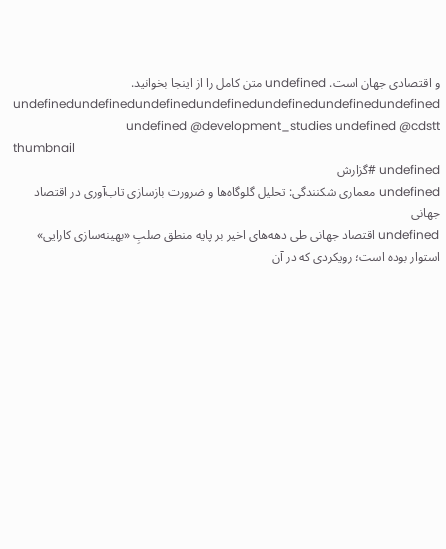و اقتصادی جهان است. undefined متن کامل را از اینجا بخوانید. undefinedundefinedundefinedundefinedundefinedundefinedundefined undefined @development_studies undefined @cdstt
thumbnail
undefined #گزارش
undefined معماری شکنندگی: تحلیل گلوگاه‌ها و ضرورت بازسازی تاب‌آوری در اقتصاد جهانی
undefined اقتصاد جهانی طی دهه‌های اخیر بر پایه منطق صلبِ «بهینه‌سازی کارایی» استوار بوده است؛ رویکردی که در آن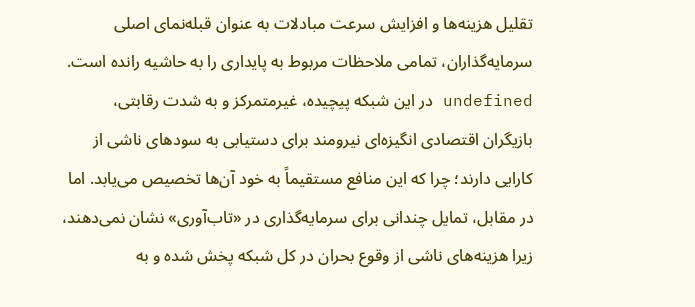تقلیل هزینه‌ها و افزایش سرعت مبادلات به عنوان قبله‌نمای اصلی سرمایه‌گذاران، تمامی ملاحظات مربوط به پایداری را به حاشیه رانده است.
undefined در این شبکه پیچیده، غیرمتمرکز و به شدت رقابتی، بازیگران اقتصادی انگیزه‌ای نیرومند برای دستیابی به سودهای ناشی از کارایی دارند؛ چرا که این منافع مستقیماً به خود آن‌ها تخصیص می‌یابد. اما در مقابل، تمایل چندانی برای سرمایه‌گذاری در «تاب‌آوری» نشان نمی‌دهند، زیرا هزینه‌های ناشی از وقوع بحران در کل شبکه پخش شده و به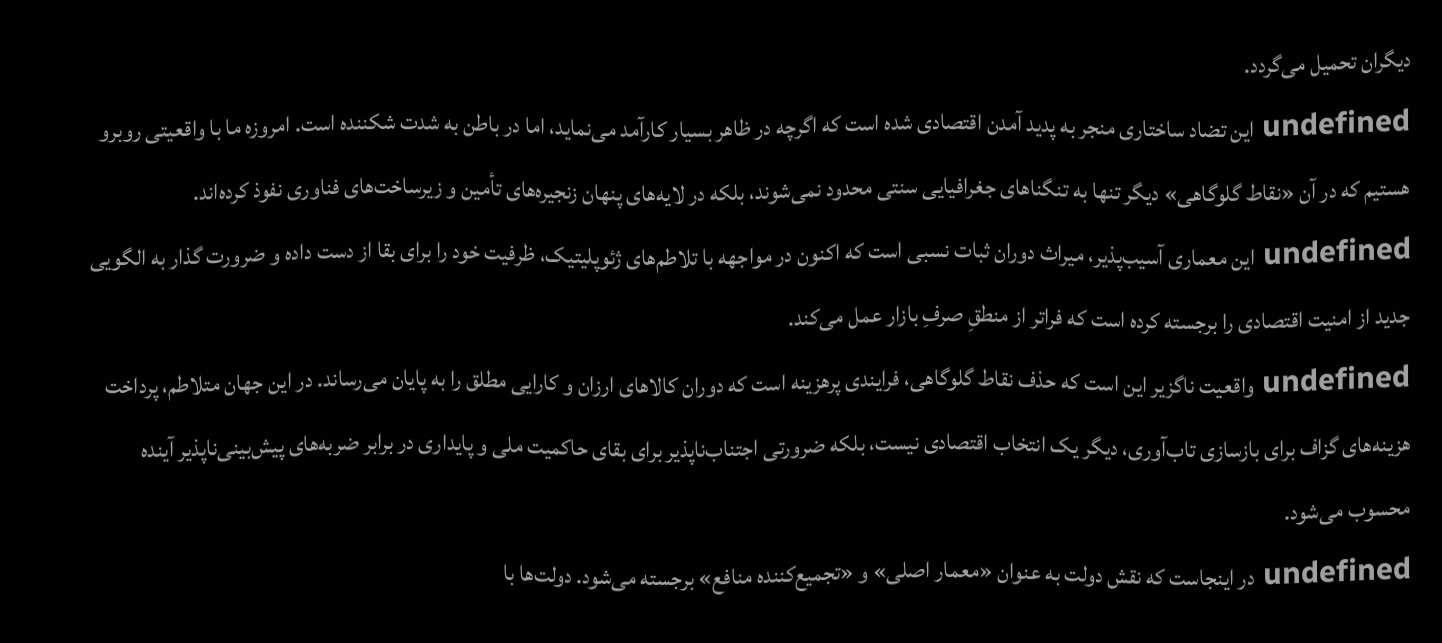دیگران تحمیل می‌گردد.
undefined این تضاد ساختاری منجر به پدید آمدن اقتصادی شده است که اگرچه در ظاهر بسیار کارآمد می‌نماید، اما در باطن به شدت شکننده است. امروزه ما با واقعیتی روبرو هستیم که در آن «نقاط گلوگاهی» دیگر تنها به تنگناهای جغرافیایی سنتی محدود نمی‌شوند، بلکه در لایه‌های پنهان زنجیره‌های تأمین و زیرساخت‌های فناوری نفوذ کرده‌اند.
undefined این معماری آسیب‌پذیر، میراث دوران ثبات نسبی است که اکنون در مواجهه با تلاطم‌های ژئوپلیتیک، ظرفیت خود را برای بقا از دست داده و ضرورت گذار به الگویی جدید از امنیت اقتصادی را برجسته کرده است که فراتر از منطقِ صرفِ بازار عمل می‌کند.
undefined واقعیت ناگزیر این است که حذف نقاط گلوگاهی، فرایندی پرهزینه است که دوران کالاهای ارزان و کارایی مطلق را به پایان می‌رساند. در این جهان متلاطم، پرداخت هزینه‌های گزاف برای بازسازی تاب‌آوری، دیگر یک انتخاب اقتصادی نیست، بلکه ضرورتی اجتناب‌ناپذیر برای بقای حاکمیت ملی و پایداری در برابر ضربه‌های پیش‌بینی‌ناپذیر آینده محسوب می‌شود.
undefined در اینجاست که نقش دولت به عنوان «معمار اصلی» و «تجمیع‌کننده منافع» برجسته می‌شود. دولت‌ها با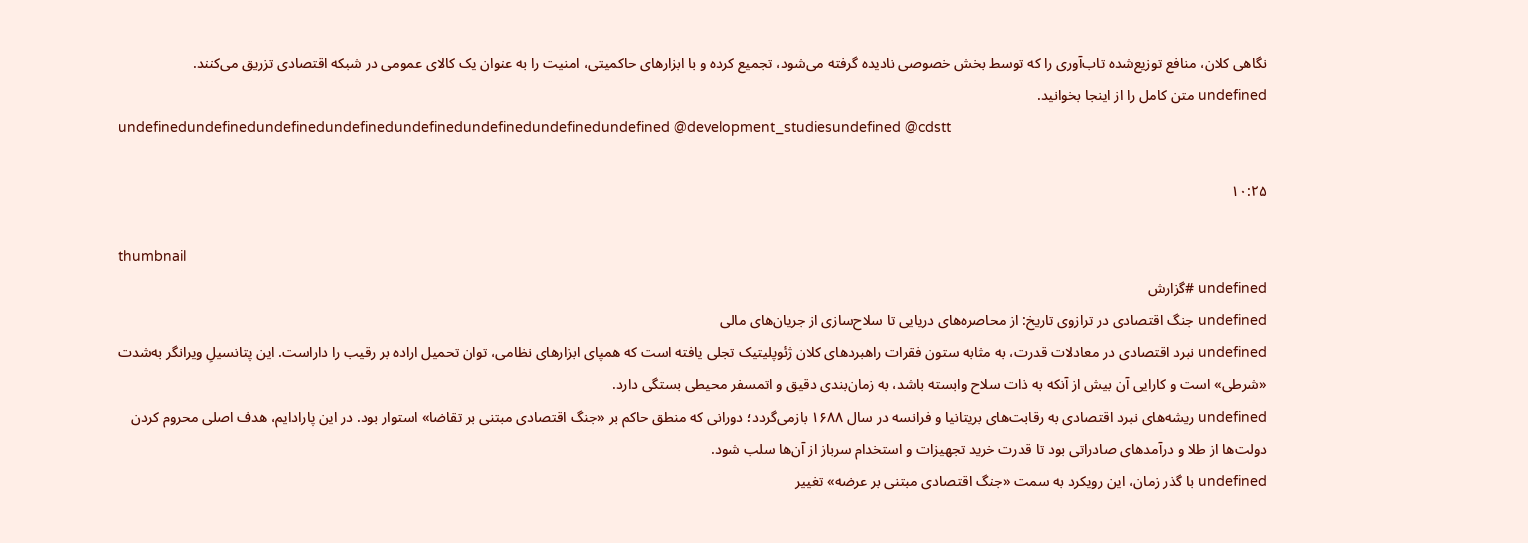نگاهی کلان، منافع توزیع‌شده تاب‌آوری را که توسط بخش خصوصی نادیده گرفته می‌شود، تجمیع کرده و با ابزارهای حاکمیتی، امنیت را به عنوان یک کالای عمومی در شبکه اقتصادی تزریق می‌کنند.
undefined متن کامل را از اینجا بخوانید.
undefinedundefinedundefinedundefinedundefinedundefinedundefinedundefined @development_studiesundefined @cdstt

۱۰:۲۵

thumbnail
undefined #گزارش
undefined جنگ اقتصادی در ترازوی تاریخ: از محاصره‌های دریایی تا سلاح‌سازی از جریان‌های مالی
undefined نبرد اقتصادی در معادلات قدرت، به مثابه ستون فقرات راهبردهای کلان ژئوپلیتیک تجلی یافته است که همپای ابزارهای نظامی، توان تحمیل اراده بر رقیب را داراست. این پتانسیلِ ویرانگر به‌شدت «شرطی» است و کارایی آن بیش از آنکه به ذات سلاح وابسته باشد، به زمان‌بندی دقیق و اتمسفر محیطی بستگی دارد.
undefined ریشه‌های نبرد اقتصادی به رقابت‌های بریتانیا و فرانسه در سال ۱۶۸۸ بازمی‌گردد؛ دورانی که منطق حاکم بر «جنگ اقتصادی مبتنی بر تقاضا» استوار بود. در این پارادایم، هدف اصلی محروم کردن دولت‌ها از طلا و درآمدهای صادراتی بود تا قدرت خرید تجهیزات و استخدام سرباز از آن‌ها سلب شود.
undefined با گذر زمان، این رویکرد به سمت «جنگ اقتصادی مبتنی بر عرضه» تغییر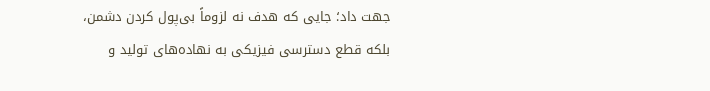جهت داد؛ جایی که هدف نه لزوماً بی‌پول کردن دشمن، بلکه قطع دسترسی فیزیکی به نهاده‌های تولید و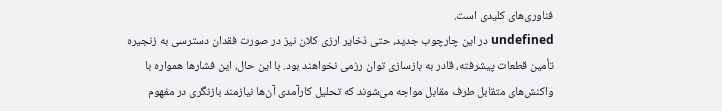فناوری‌های کلیدی است.
undefined در این چارچوب جدید، حتی ذخایر ارزی کلان نیز در صورت فقدان دسترسی به زنجیره تأمین قطعات پیشرفته، قادر به بازسازی توان رزمی نخواهند بود. با این حال، این فشارها همواره با واکنش‌های متقابل طرف مقابل مواجه می‌شوند که تحلیل کارآمدی آن‌ها نیازمند بازنگری در مفهوم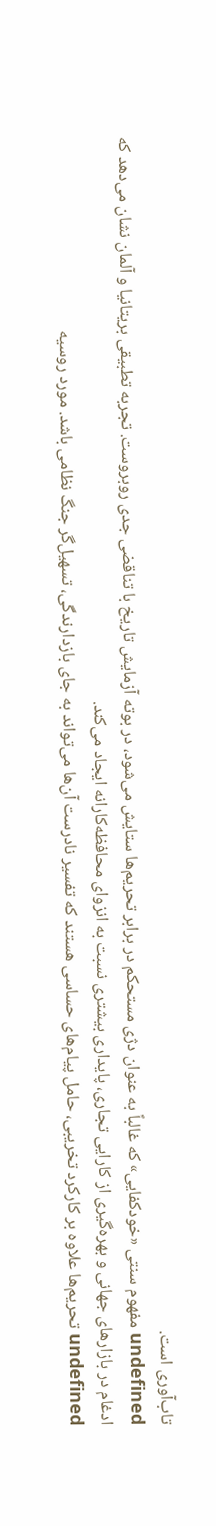تاب‌آوری است.
undefined مفهوم سنتی «خودکفایی» که غالباً به عنوان دژی مستحکم در برابر تحریم‌ها ستایش می‌شود، در بوته آزمایش تاریخ با تناقضی جدی روبروست. تجربه تطبیقی بریتانیا و آلمان نشان می‌دهد که ادغام در بازارهای جهانی و بهره‌گیری از کارایی تجاری، پایداری بیشتری نسبت به انزوای محافظه‌کارانه ایجاد می‌کند.
undefined تحریم‌ها علاوه بر کارکرد تخریبی، حامل پیام‌های حساسی هستند که تفسیر نادرست آن‌ها می‌تواند به جای بازدارندگی، تسهیل‌گر جنگ نظامی باشد. مورد روسیه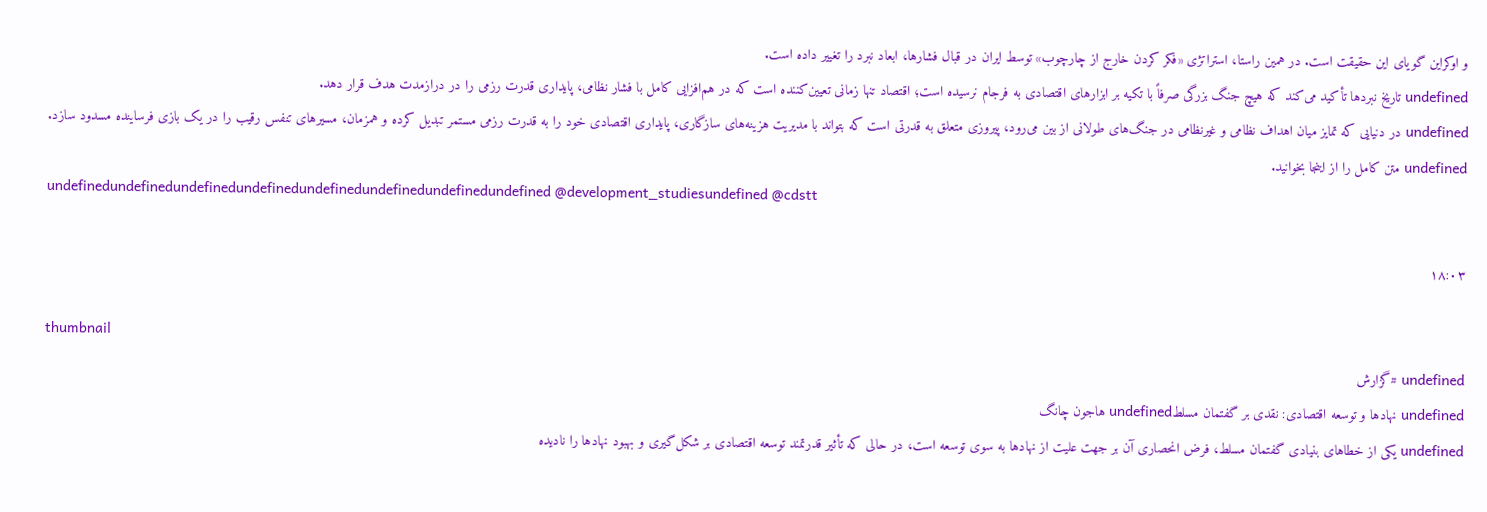و اوکراین گویای این حقیقت است. در همین راستا، استراتژی «فکر کردن خارج از چارچوب» توسط ایران در قبال فشارها، ابعاد نبرد را تغییر داده است.
undefined تاریخ نبردها تأکید می‌کند که هیچ جنگ بزرگی صرفاً با تکیه بر ابزارهای اقتصادی به فرجام نرسیده است؛ اقتصاد تنها زمانی تعیین‌کننده است که در هم‌افزایی کامل با فشار نظامی، پایداری قدرت رزمی را در درازمدت هدف قرار دهد.
undefined در دنیایی که تمایز میان اهداف نظامی و غیرنظامی در جنگ‌های طولانی از بین می‌رود، پیروزی متعلق به قدرتی است که بتواند با مدیریت هزینه‌های سازگاری، پایداری اقتصادی خود را به قدرت رزمی مستمر تبدیل کرده و همزمان، مسیرهای تنفس رقیب را در یک بازی فرساینده مسدود سازد.
undefined متن کامل را از اینجا بخوانید.
undefinedundefinedundefinedundefinedundefinedundefinedundefinedundefined @development_studiesundefined @cdstt

۱۸:۰۳

thumbnail
undefined #گزارش
undefined نهادها و توسعه اقتصادی: نقدی بر گفتمان مسلطundefined هاجون چانگ
undefined یکی از خطاهای بنیادی گفتمان مسلط، فرض انحصاری آن بر جهت علیت از نهادها به سوی توسعه است، در حالی که تأثیر قدرتمند توسعه اقتصادی بر شکل‌گیری و بهبود نهادها را نادیده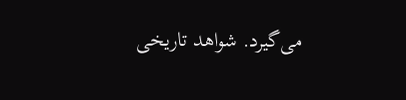می‌گیرد. شواهد تاریخی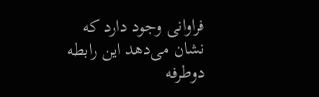فراوانی وجود دارد که نشان می‌دهد این رابطه دوطرفه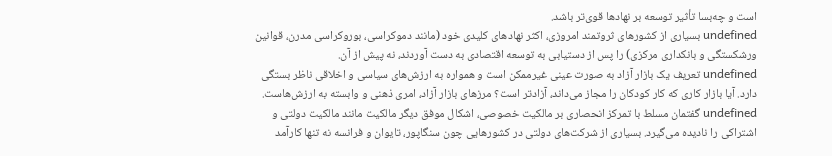است و چه‌بسا تأثیر توسعه بر نهادها قوی‌تر باشد.
undefined بسیاری از کشورهای ثروتمند امروزی، اکثر نهادهای کلیدی خود (مانند دموکراسی، بوروکراسی مدرن، قوانین ورشکستگی و بانکداری مرکزی) را پس از دستیابی به توسعه اقتصادی به دست آوردند، نه پیش از آن.
undefined تعریف یک بازار آزاد به صورت عینی غیرممکن است و همواره به ارزش‌های سیاسی و اخلاقی ناظر بستگی دارد. آیا بازار کاری که کار کودکان را مجاز می‌داند، آزادتر است؟ مرزهای بازار آزاد، امری ذهنی و وابسته به ارزش‌هاست.
undefined گفتمان مسلط با تمرکز انحصاری بر مالکیت خصوصی، اشکال موفق دیگر مالکیت مانند مالکیت دولتی و اشتراکی را نادیده می‌گیرد. بسیاری از شرکت‌های دولتی در کشورهایی چون سنگاپور، تایوان و فرانسه نه تنها کارآمد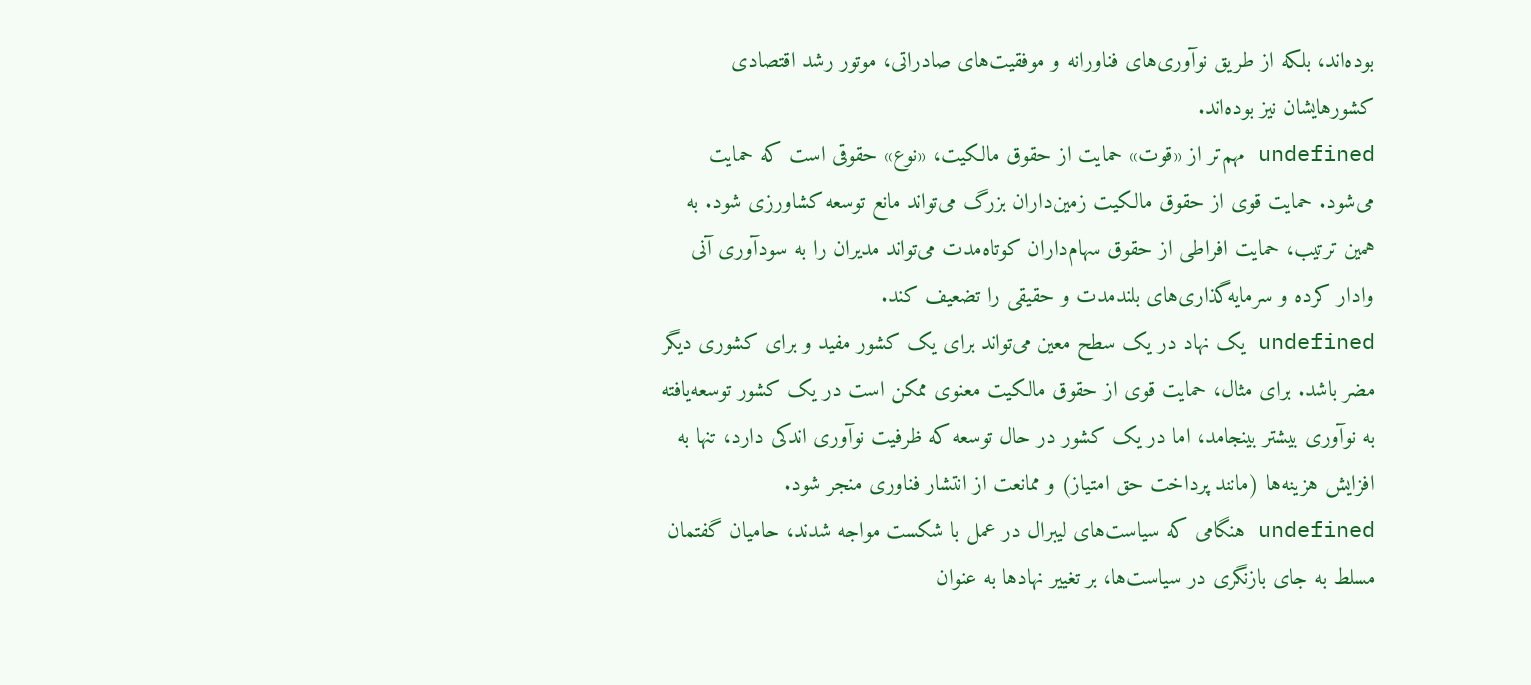بوده‌اند، بلکه از طریق نوآوری‌های فناورانه و موفقیت‌های صادراتی، موتور رشد اقتصادی کشورهایشان نیز بوده‌اند.
undefined مهم‌تر از «قوت» حمایت از حقوق مالکیت، «نوع» حقوقی است که حمایت می‌شود. حمایت قوی از حقوق مالکیت زمین‌داران بزرگ می‌تواند مانع توسعه کشاورزی شود. به همین ترتیب، حمایت افراطی از حقوق سهام‌داران کوتاه‌مدت می‌تواند مدیران را به سودآوری آنی وادار کرده و سرمایه‌گذاری‌های بلندمدت و حقیقی را تضعیف کند.
undefined یک نهاد در یک سطح معین می‌تواند برای یک کشور مفید و برای کشوری دیگر مضر باشد. برای مثال، حمایت قوی از حقوق مالکیت معنوی ممکن است در یک کشور توسعه‌یافته به نوآوری بیشتر بینجامد، اما در یک کشور در حال توسعه که ظرفیت نوآوری اندکی دارد، تنها به افزایش هزینه‌ها (مانند پرداخت حق امتیاز) و ممانعت از انتشار فناوری منجر شود.
undefined هنگامی که سیاست‌های لیبرال در عمل با شکست مواجه شدند، حامیان گفتمان مسلط به جای بازنگری در سیاست‌ها، بر تغییر نهادها به عنوان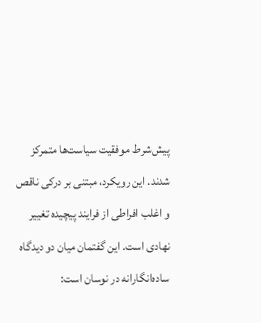پیش‌شرط موفقیت سیاست‌ها متمرکز شدند. این رویکرد، مبتنی بر درکی ناقص و اغلب افراطی از فرایند پیچیده تغییر نهادی است. این گفتمان میان دو دیدگاه ساده‌انگارانه در نوسان است: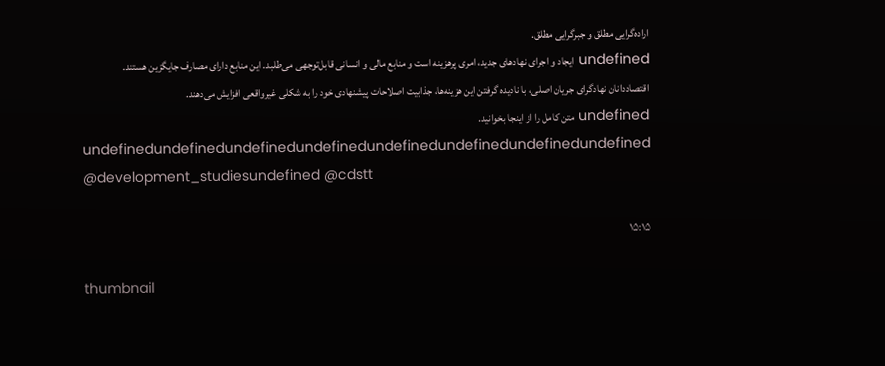اراده‌گرایی مطلق و جبرگرایی مطلق.
undefined ایجاد و اجرای نهادهای جدید، امری پرهزینه است و منابع مالی و انسانی قابل‌توجهی می‌طلبد. این منابع دارای مصارف جایگزین هستند. اقتصاددانان نهادگرای جریان اصلی، با نادیده گرفتن این هزینه‌ها، جذابیت اصلاحات پیشنهادی خود را به شکلی غیرواقعی افزایش می‌دهند.
undefined متن کامل را از اینجا بخوانید.
undefinedundefinedundefinedundefinedundefinedundefinedundefinedundefined @development_studiesundefined @cdstt

۱۵:۱۵

thumbnail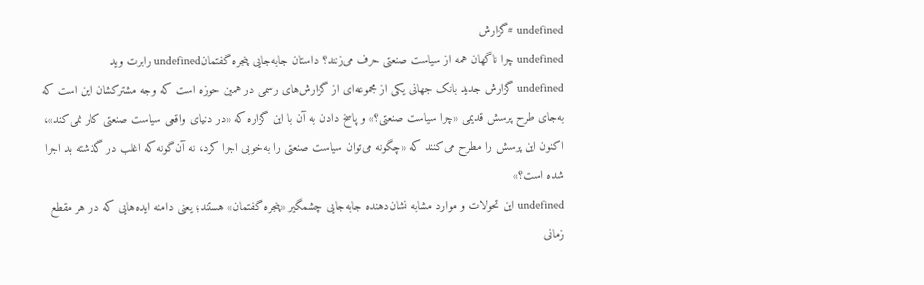undefined #گزارش
undefined چرا ناگهان همه از سیاست صنعتی حرف می‌زنند؟ داستان جابه‌جایی پنجره گفتمانundefined رابرت وید
undefined گزارش جدید بانک جهانی یکی از مجموعه‌ای از گزارش‌های رسمی در همین حوزه است که وجه مشترکشان این است که به‌جای طرح پرسش قدیمی «چرا سیاست صنعتی؟» و پاسخ دادن به آن با این گزاره که «در دنیای واقعی سیاست صنعتی کار نمی‌کند»، اکنون این پرسش را مطرح می‌کنند که «چگونه می‌توان سیاست صنعتی را به‌خوبی اجرا کرد، نه آن‌گونه که اغلب در گذشته بد اجرا شده است؟»
undefined این تحولات و موارد مشابه نشان‌دهنده جابه‌جایی چشمگیر «پنجره گفتمان» هستند؛ یعنی دامنه ایده‌هایی که در هر مقطع زمانی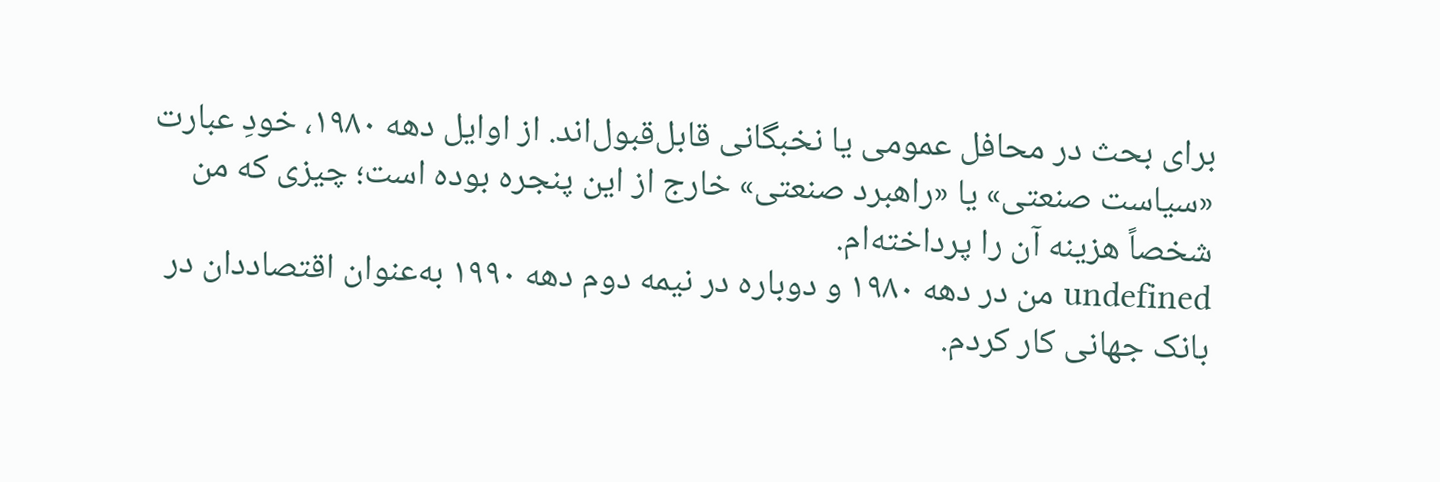برای بحث در محافل عمومی یا نخبگانی قابل‌قبول‌اند. از اوایل دهه ۱۹۸۰، خودِ عبارت «سیاست صنعتی» یا «راهبرد صنعتی» خارج از این پنجره بوده است؛ چیزی که من شخصاً هزینه آن را پرداخته‌ام.
undefined من در دهه ۱۹۸۰ و دوباره در نیمه دوم دهه ۱۹۹۰ به‌عنوان اقتصاددان در بانک جهانی کار کردم.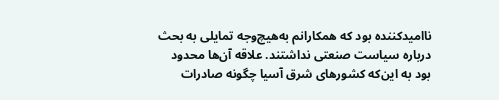ناامیدکننده بود که همکارانم به‌هیچ‌وجه تمایلی به بحث درباره سیاست صنعتی نداشتند. علاقه آن‌ها محدود بود به این‌که کشورهای شرق آسیا چگونه صادرات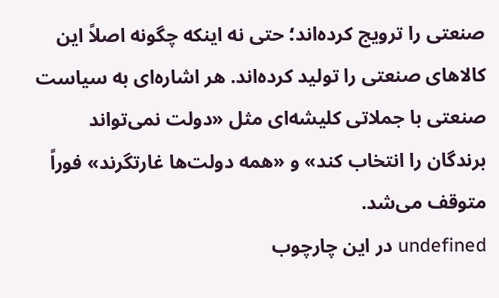صنعتی را ترویج کرده‌اند؛ حتی نه اینکه چگونه اصلاً این کالاهای صنعتی را تولید کرده‌اند. هر اشاره‌ای به سیاست صنعتی با جملاتی کلیشه‌ای مثل «دولت نمی‌تواند برندگان را انتخاب کند» و «همه دولت‌ها غارتگرند» فوراً متوقف می‌شد.
undefined در این چارچوب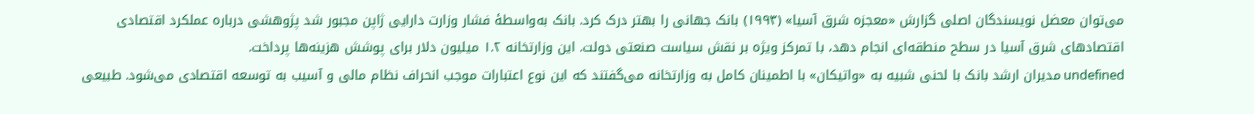می‌توان معضل نویسندگان اصلی گزارش «معجزه شرق آسیا» (۱۹۹۳) بانک جهانی را بهتر درک کرد. بانک به‌واسطۀ فشار وزارت دارایی ژاپن مجبور شد پژوهشی درباره عملکرد اقتصادی اقتصادهای شرق آسیا در سطح منطقه‌ای انجام دهد، با تمرکز ویژه بر نقش سیاست صنعتی دولت. این وزارتخانه ۱.۲ میلیون دلار برای پوشش هزینه‌ها پرداخت.
undefined مدیران ارشد بانک با لحنی شبیه به «واتیکان» با اطمینان کامل به وزارتخانه می‌گفتند که این نوع اعتبارات موجب انحراف نظام مالی و آسیب به توسعه اقتصادی می‌شود. طبیعی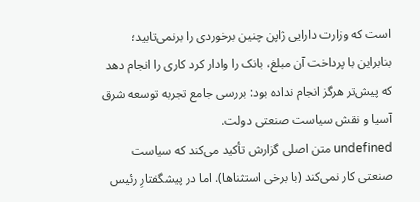است که وزارت دارایی ژاپن چنین برخوردی را برنمی‌تابید؛ بنابراین با پرداخت آن مبلغ، بانک را وادار کرد کاری را انجام دهد که پیش‌تر هرگز انجام نداده بود: بررسی جامع تجربه توسعه شرق آسیا و نقش سیاست صنعتی دولت.
undefined متن اصلی گزارش تأکید می‌کند که سیاست صنعتی کار نمی‌کند (با برخی استثناها). اما در پیشگفتارِ رئیس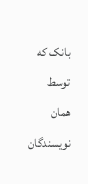بانک که توسط همان نویسندگان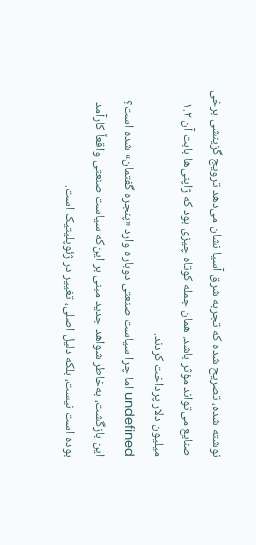نوشته شده، تصریح شده که تجربه شرق آسیا نشان می‌دهد ترویج گزینشی برخی صنایع می‌تواند مؤثر باشد. همان جمله کوتاه چیزی بود که ژاپنی‌ها بابت آن ۱.۲ میلیون دلار پرداخت کردند.
undefined اما چرا سیاست صنعتی دوباره وارد «پنجره گفتمان» شده است؟ این بازگشت، به‌خاطر شواهد جدید مبنی بر این‌که سیاست صنعتی واقعاً کارآمد بوده است نیست، بلکه دلیل اصلی، تغییر در ژئوپلیتیک است.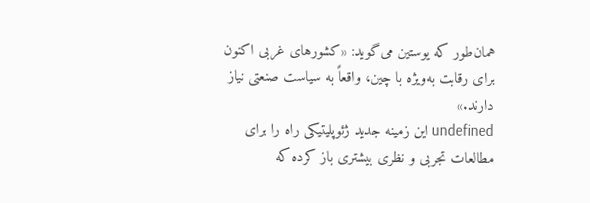همان‌طور که یوستین می‌گوید: «کشورهای غربی اکنون برای رقابت به‌ویژه با چین، واقعاً به سیاست صنعتی نیاز دارند.»
undefined این زمینه جدید ژئوپلیتیکی راه را برای مطالعات تجربی و نظری بیشتری باز کرده که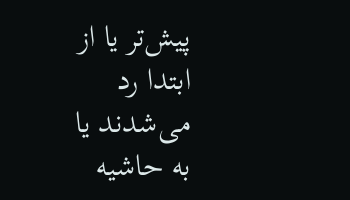پیش‌تر یا از ابتدا رد می‌شدند یا به حاشیه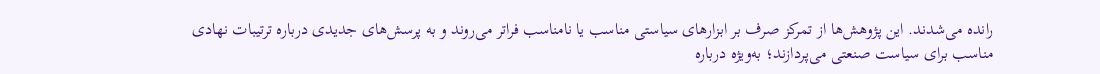رانده می‌شدند. این پژوهش‌ها از تمرکز صرف بر ابزارهای سیاستی مناسب یا نامناسب فراتر می‌روند و به پرسش‌های جدیدی درباره ترتیبات نهادی مناسب برای سیاست صنعتی می‌پردازند؛ به‌ویژه درباره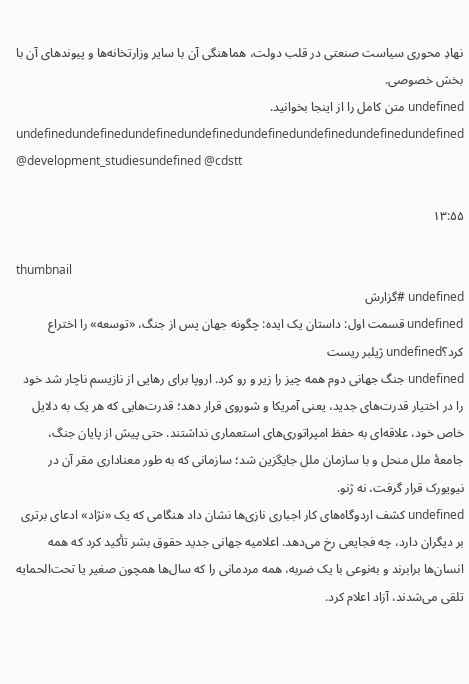نهادِ محوری سیاست صنعتی در قلب دولت، هماهنگی آن با سایر وزارتخانه‌ها و پیوندهای آن با بخش خصوصی.
undefined متن کامل را از اینجا بخوانید.
undefinedundefinedundefinedundefinedundefinedundefinedundefinedundefined @development_studiesundefined @cdstt

۱۳:۵۵

thumbnail
undefined #گزارش
undefined قسمت اول: داستان یک ایده: چگونه جهان پس از جنگ، «توسعه» را اختراع کرد؟undefined ژیلبر ریست
undefined جنگ جهانی دوم همه چیز را زیر و رو کرد. اروپا برای رهایی از نازیسم ناچار شد خود را در اختیار قدرت‌های جدید، یعنی آمریکا و شوروی قرار دهد؛ قدرت‌هایی که هر یک به دلایل خاص خود، علاقه‌ای به حفظ امپراتوری‌های استعماری نداشتند. حتی پیش از پایان جنگ، جامعۀ ملل منحل و با سازمان ملل جایگزین شد؛ سازمانی که به طور معناداری مقر آن در نیویورک قرار گرفت، نه ژنو.
undefined کشف اردوگاه‌های کار اجباری نازی‌ها نشان داد هنگامی که یک «نژاد» ادعای برتری بر دیگران دارد، چه فجایعی رخ می‌دهد. اعلامیه جهانی جدید حقوق بشر تأکید کرد که همه انسان‌ها برابرند و به‌نوعی با یک ضربه، همه مردمانی را که سال‌ها همچون صغیر یا تحت‌الحمایه تلقی می‌شدند، آزاد اعلام کرد.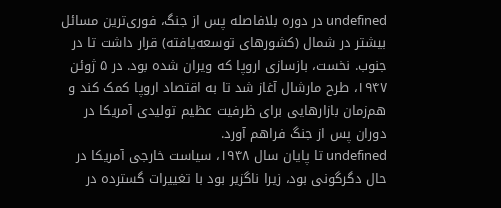undefined در دوره بلافاصله پس از جنگ، فوری‌ترین مسائل بیشتر در شمال (کشورهای توسعه‌یافته) قرار داشت تا در جنوب. نخست، بازسازی اروپا که ویران شده بود. در ۵ ژوئن ۱۹۴۷، طرح مارشال آغاز شد تا به اقتصاد اروپا کمک کند و هم‌زمان بازارهایی برای ظرفیت عظیم تولیدی آمریکا در دوران پس از جنگ فراهم آورد.
undefined تا پایان سال ۱۹۴۸، سیاست خارجی آمریکا در حال دگرگونی بود، زیرا ناگزیر بود با تغییرات گسترده در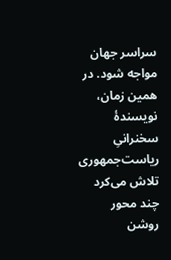سراسر جهان مواجه شود. در همین زمان، نویسندۀ سخنرانیِ ریاست‌جمهوری تلاش می‌کرد چند محور روشن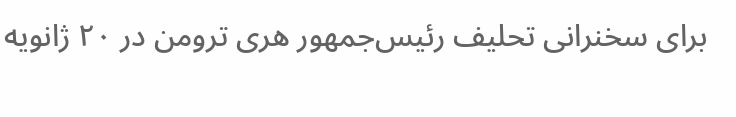برای سخنرانی تحلیف رئیس‌جمهور هری ترومن در ۲۰ ژانویه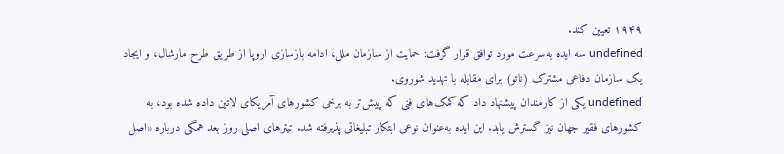۱۹۴۹ تعیین کند.
undefined سه ایده به‌سرعت مورد توافق قرار گرفت: حمایت از سازمان ملل، ادامه بازسازی اروپا از طریق طرح مارشال، و ایجاد یک سازمان دفاعی مشترک (ناتو) برای مقابله با تهدید شوروی.
undefined یکی از کارمندان پیشنهاد داد که کمک‌های فنی که پیش‌تر به برخی کشورهای آمریکای لاتین داده شده بود، به کشورهای فقیر جهان نیز گسترش یابد. این ایده به‌عنوان نوعی ابتکار تبلیغاتی پذیرفته شد. تیترهای اصلی روز بعد همگی درباره «اصل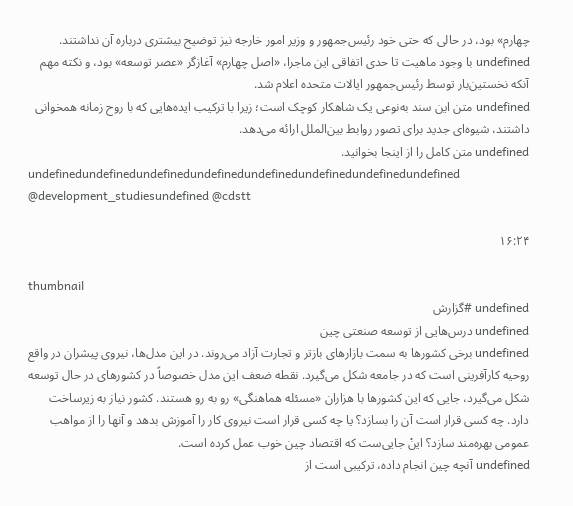چهارم» بود، در حالی که حتی خود رئیس‌جمهور و وزیر امور خارجه نیز توضیح بیشتری درباره آن نداشتند.
undefined با وجود ماهیت تا حدی اتفاقی این ماجرا، «اصل چهارم» آغازگر «عصر توسعه» بود، و نکته مهم آنکه نخستین‌بار توسط رئیس‌جمهور ایالات متحده اعلام شد.
undefined متن این سند به‌نوعی یک شاهکار کوچک است؛ زیرا با ترکیب ایده‌هایی که با روح زمانه همخوانی داشتند، شیوه‌ای جدید برای تصور روابط بین‌الملل ارائه می‌دهد.
undefined متن کامل را از اینجا بخوانید.
undefinedundefinedundefinedundefinedundefinedundefinedundefinedundefined @development_studiesundefined @cdstt

۱۶:۲۴

thumbnail
undefined #گزارش
undefined درس‌هایی از توسعه صنعتی چین
undefined برخی کشورها به سمت بازارهای بازتر و تجارت آزاد می‌روند. در این مدل‌ها، نیروی پیشران در واقع روحیه کارآفرینی است که در جامعه شکل می‌گیرد. نقطه ضعف این مدل خصوصاً در کشورهای در حال توسعه شکل می‌گیرد، جایی که این کشورها با هزاران «مسئله هماهنگی» رو به رو هستند. کشور نیاز به زیرساخت دارد. چه کسی قرار است آن را بسازد؟ یا چه کسی قرار است نیروی کار را آموزش بدهد و آنها را از مواهب عمومی بهره‌مند سازد؟ اینْ جایی‌ست که اقتصاد چین خوب عمل کرده است.
undefined آنچه چین انجام داده، ترکیبی است از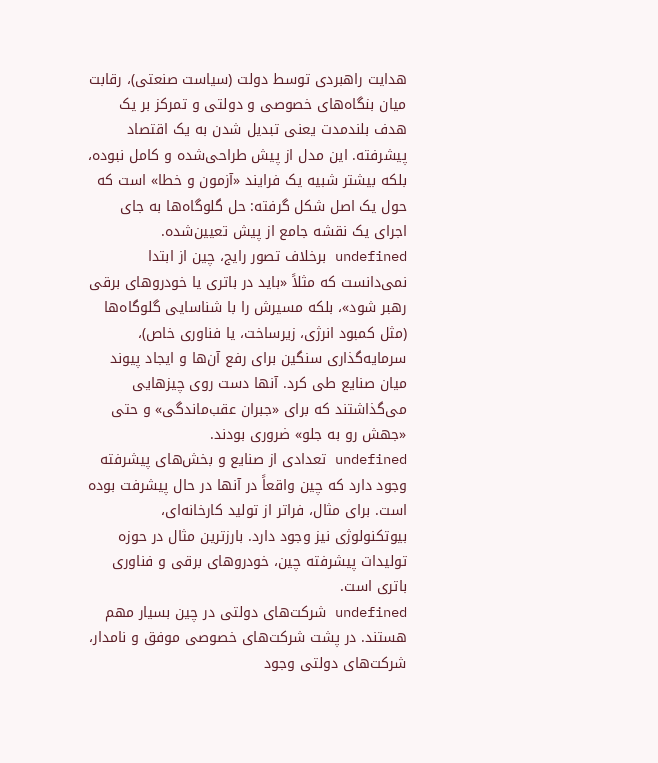هدایت راهبردی توسط دولت (سیاست صنعتی)، رقابت میان بنگاه‌های خصوصی و دولتی و تمرکز بر یک هدف بلندمدت یعنی تبدیل شدن به یک اقتصاد پیشرفته. این مدل از پیش طراحی‌شده و کامل نبوده، بلکه بیشتر شبیه یک فرایند «آزمون و خطا» است که حول یک اصل شکل گرفته: حل گلوگاه‌ها به جای اجرای یک نقشه جامع از پیش تعیین‌شده.
undefined برخلاف تصور رایج، چین از ابتدا نمی‌دانست که مثلاً «باید در باتری یا خودروهای برقی رهبر شود»، بلکه مسیرش را با شناسایی گلوگاه‌ها (مثل کمبود انرژی، زیرساخت، یا فناوری خاص)، سرمایه‌گذاری سنگین برای رفع آن‌ها و ایجاد پیوند میان صنایع طی کرد. آنها دست روی چیزهایی می‌گذاشتند که برای «جبران عقب‌ماندگی» و حتی «جهش رو به جلو» ضروری بودند.
undefined تعدادی از صنایع و بخش‌های پیشرفته وجود دارد که چین واقعاً در آنها در حال پیشرفت بوده است. برای مثال، فراتر از تولید کارخانه‌ای، بیوتکنولوژی نیز وجود دارد. بارزترین مثال در حوزه تولیدات پیشرفته چین، خودروهای برقی و فناوری باتری است.
undefined شرکت‌های دولتی در چین بسیار مهم هستند. در پشت شرکت‌های خصوصی موفق و نامدار، شرکت‌های دولتی وجود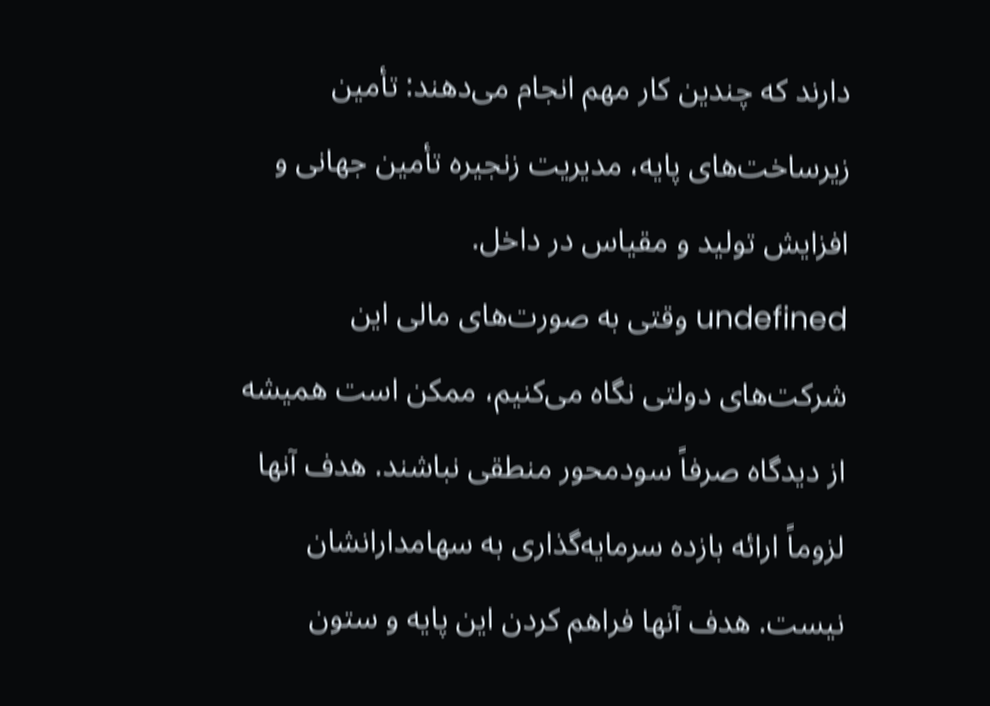دارند که چندین کار مهم انجام می‌دهند: تأمین زیرساخت‌های پایه، مدیریت زنجیره تأمین جهانی و افزایش تولید و مقیاس در داخل.
undefined وقتی به صورت‌های مالی این شرکت‌های دولتی نگاه می‌کنیم، ممکن است همیشه از دیدگاه صرفاً سودمحور منطقی نباشند. هدف آنها لزوماً ارائه بازده سرمایه‌گذاری به سهامدارانشان نیست. هدف آنها فراهم کردن این پایه و ستون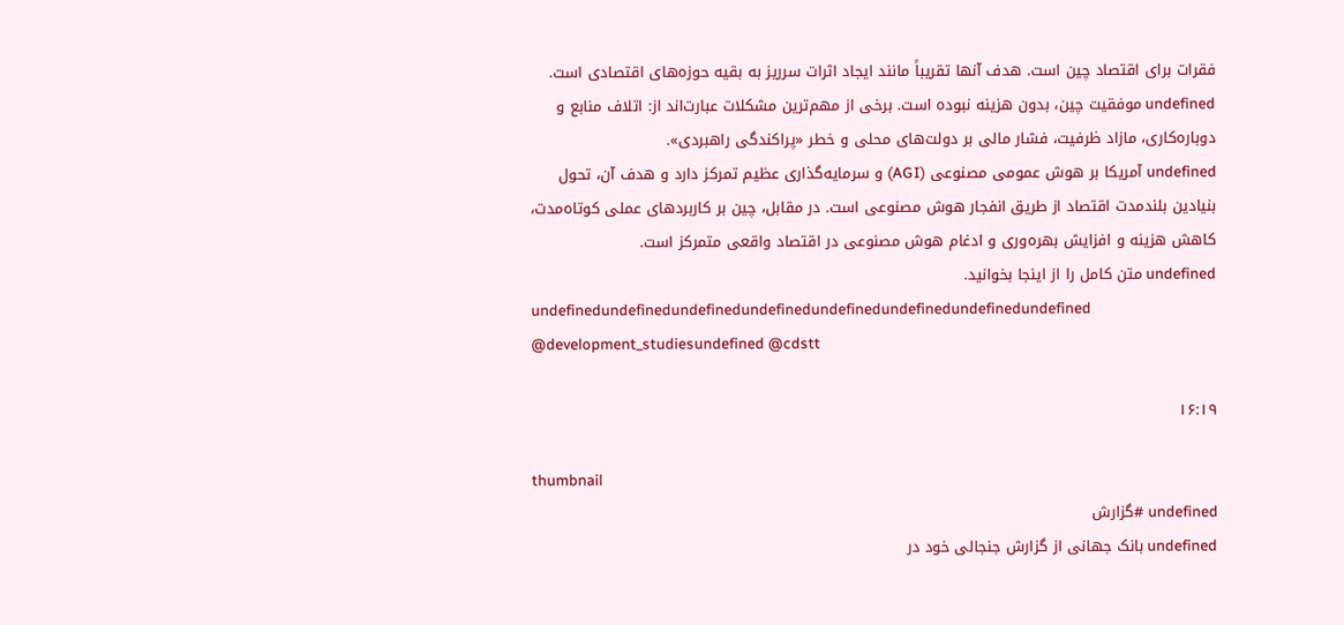فقرات برای اقتصاد چین است. هدف آنها تقریباً مانند ایجاد اثرات سرریز به بقیه حوزه‌های اقتصادی است.
undefined موفقیت چین، بدون هزینه نبوده است. برخی از مهم‌ترین مشکلات عبارت‌اند از: اتلاف منابع و دوباره‌کاری، مازاد ظرفیت، فشار مالی بر دولت‌های محلی و خطر «پراکندگی راهبردی».
undefined آمریکا بر هوش عمومی مصنوعی (AGI) و سرمایه‌گذاری عظیم تمرکز دارد و هدف آن، تحول بنیادین بلندمدت اقتصاد از طریق انفجار هوش مصنوعی است. در مقابل، چین بر کاربردهای عملی کوتاه‌مدت، کاهش هزینه و افزایش بهره‌وری و ادغام هوش مصنوعی در اقتصاد واقعی متمرکز است.
undefined متن کامل را از اینجا بخوانید.
undefinedundefinedundefinedundefinedundefinedundefinedundefinedundefined @development_studiesundefined @cdstt

۱۶:۱۹

thumbnail
undefined #گزارش
undefined بانک جهانی از گزارش جنجالی خود در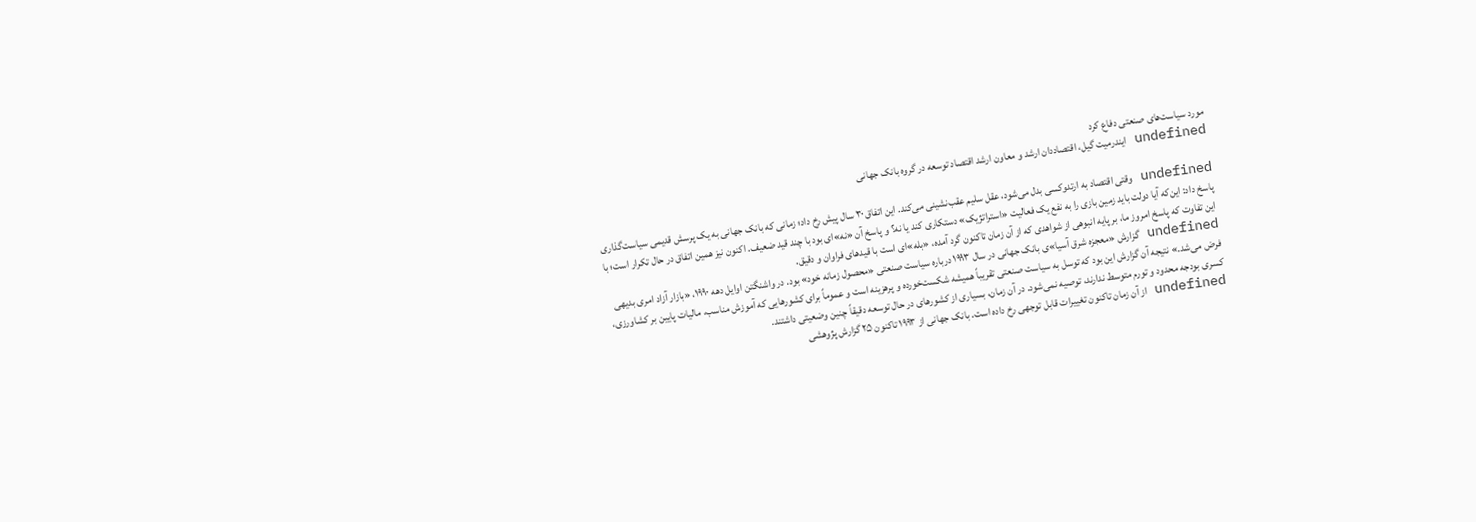مورد سیاست‌های صنعتی دفاع کرد
undefined ایندرمیت گیل، اقتصاددان ارشد و معاون ارشد اقتصاد توسعه در گروه بانک جهانی

undefined وقتی اقتصاد به ارتدوکسی بدل می‌شود، عقل سلیم عقب‌نشینی می‌کند. این اتفاق ۳۰ سال پیش رخ داد؛ زمانی که بانک جهانی به یک پرسش قدیمی سیاست‌گذاری پاسخ داد: این‌که آیا دولت باید زمین بازی را به نفع یک فعالیت «استراتژیک» دستکاری کند یا نه؟ و پاسخ آن «نه»ای بود با چند قید ضعیف. اکنون نیز همین اتفاق در حال تکرار است؛ با این تفاوت که پاسخ امروز ما، بر پایه انبوهی از شواهدی که از آن زمان تاکنون گرد آمده، «بله»ای است با قیدهای فراوان و دقیق.
undefined گزارش «معجزه شرق آسیا»ی بانک جهانی در سال ۱۹۹۳ درباره سیاست صنعتی «محصول زمانه خود» بود. در واشنگتن اوایل دهه ۱۹۹۰، «بازار آزاد امری بدیهی فرض می‌شد.» نتیجه آن گزارش این بود که توسل به سیاست صنعتی تقریباً همیشه شکست‌خورده و پرهزینه است و عموماً برای کشورهایی که آموزش مناسب، مالیات پایین بر کشاورزی، کسری بودجه محدود و تورم متوسط ندارند، توصیه نمی‌شود. در آن زمان، بسیاری از کشورهای در حال توسعه دقیقاً چنین وضعیتی داشتند.
undefined از آن زمان تاکنون تغییرات قابل توجهی رخ داده است. بانک جهانی از ۱۹۹۳ تاکنون ۲۵ گزارش پژوهشی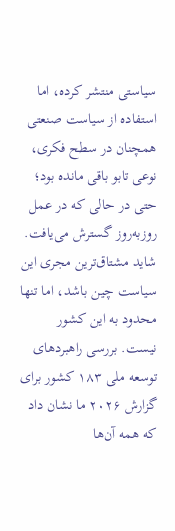سیاستی منتشر کرده، اما استفاده از سیاست صنعتی همچنان در سطح فکری، نوعی تابو باقی مانده بود؛ حتی در حالی که در عمل روزبه‌روز گسترش می‌یافت. شاید مشتاق‌ترین مجری این سیاست چین باشد، اما تنها محدود به این کشور نیست. بررسی راهبردهای توسعه ملی ۱۸۳ کشور برای گزارش ۲۰۲۶ ما نشان داد که همه آن‌ها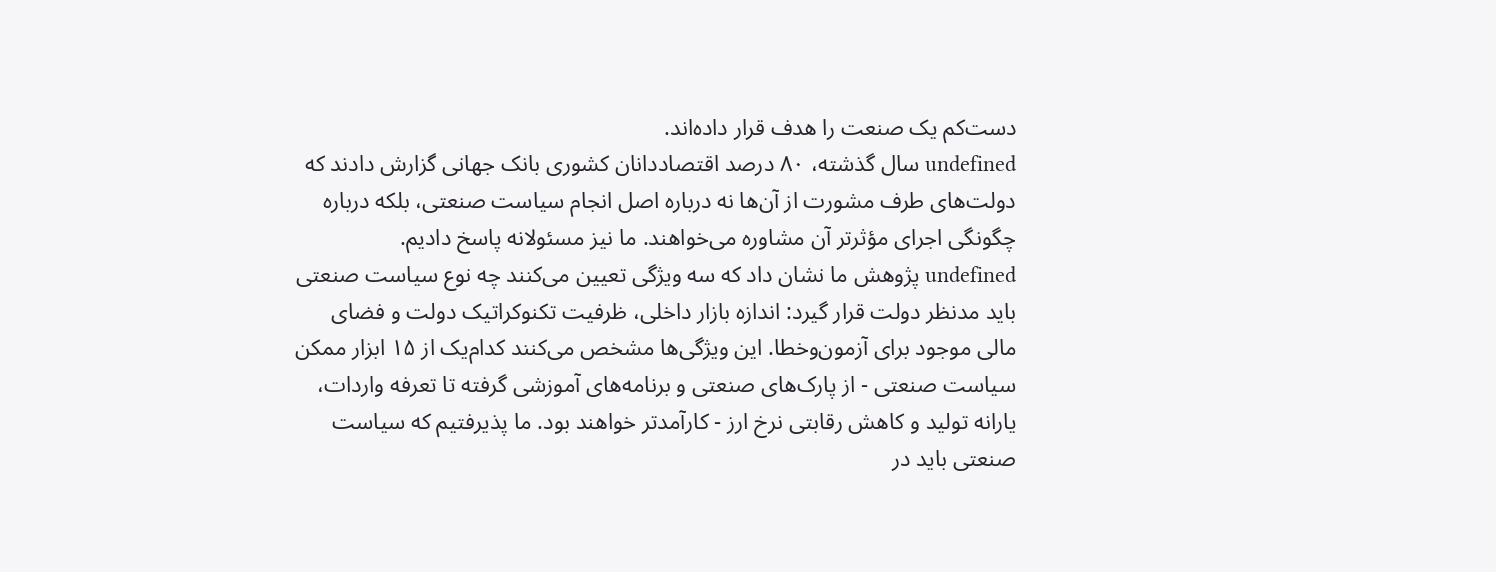دست‌کم یک صنعت را هدف قرار داده‌اند.
undefined سال گذشته، ۸۰ درصد اقتصاددانان کشوری بانک جهانی گزارش دادند که دولت‌های طرف مشورت از آن‌ها نه درباره اصل انجام سیاست صنعتی، بلکه درباره چگونگی اجرای مؤثرتر آن مشاوره می‌خواهند. ما نیز مسئولانه پاسخ دادیم.
undefined پژوهش ما نشان داد که سه ویژگی تعیین می‌کنند چه نوع سیاست صنعتی باید مدنظر دولت قرار گیرد: اندازه بازار داخلی، ظرفیت تکنوکراتیک دولت و فضای مالی موجود برای آزمون‌وخطا. این ویژگی‌ها مشخص می‌کنند کدام‌یک از ۱۵ ابزار ممکن سیاست صنعتی - از پارک‌های صنعتی و برنامه‌های آموزشی گرفته تا تعرفه واردات، یارانه تولید و کاهش رقابتی نرخ ارز - کارآمدتر خواهند بود. ما پذیرفتیم که سیاست صنعتی باید در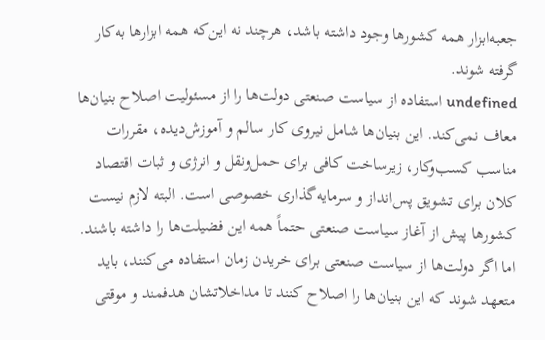جعبه‌ابزار همه کشورها وجود داشته باشد، هرچند نه این‌که همه ابزارها به‌کار گرفته شوند.
undefined استفاده از سیاست صنعتی دولت‌ها را از مسئولیت اصلاح بنیان‌ها معاف نمی‌کند. این بنیان‌ها شامل نیروی کار سالم و آموزش‌دیده، مقررات مناسب کسب‌وکار، زیرساخت کافی برای حمل‌ونقل و انرژی و ثبات اقتصاد کلان برای تشویق پس‌انداز و سرمایه‌گذاری خصوصی است. البته لازم نیست کشورها پیش از آغاز سیاست صنعتی حتماً همه این فضیلت‌ها را داشته باشند. اما اگر دولت‌ها از سیاست صنعتی برای خریدن زمان استفاده می‌کنند، باید متعهد شوند که این بنیان‌ها را اصلاح کنند تا مداخلاتشان هدفمند و موقتی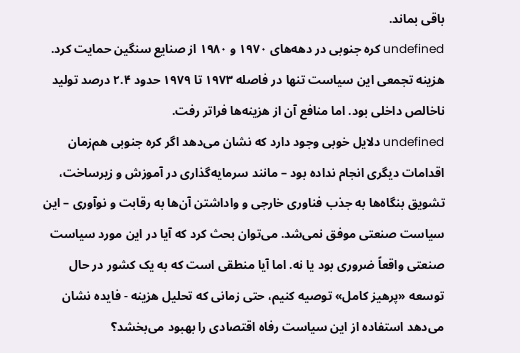باقی بماند.
undefined کره جنوبی در دهه‌های ۱۹۷۰ و ۱۹۸۰ از صنایع سنگین حمایت کرد. هزینه تجمعی این سیاست تنها در فاصله ۱۹۷۳ تا ۱۹۷۹ حدود ۲.۴ درصد تولید ناخالص داخلی بود. اما منافع آن از هزینه‌ها فراتر رفت.
undefined دلایل خوبی وجود دارد که نشان می‌دهد اگر کره جنوبی هم‌زمان اقدامات دیگری انجام نداده بود – مانند سرمایه‌گذاری در آموزش و زیرساخت، تشویق بنگاه‌ها به جذب فناوری خارجی و واداشتن آن‌ها به رقابت و نوآوری – این سیاست صنعتی موفق نمی‌شد. می‌توان بحث کرد که آیا در این مورد سیاست صنعتی واقعاً ضروری بود یا نه. اما آیا منطقی است که به یک کشور در حال توسعه «پرهیز کامل» توصیه کنیم، حتی زمانی که تحلیل هزینه - فایده نشان می‌دهد استفاده از این سیاست رفاه اقتصادی را بهبود می‌بخشد؟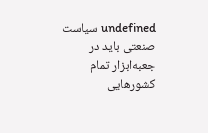undefined سیاست صنعتی باید در جعبه‌ابزار تمام کشورهایی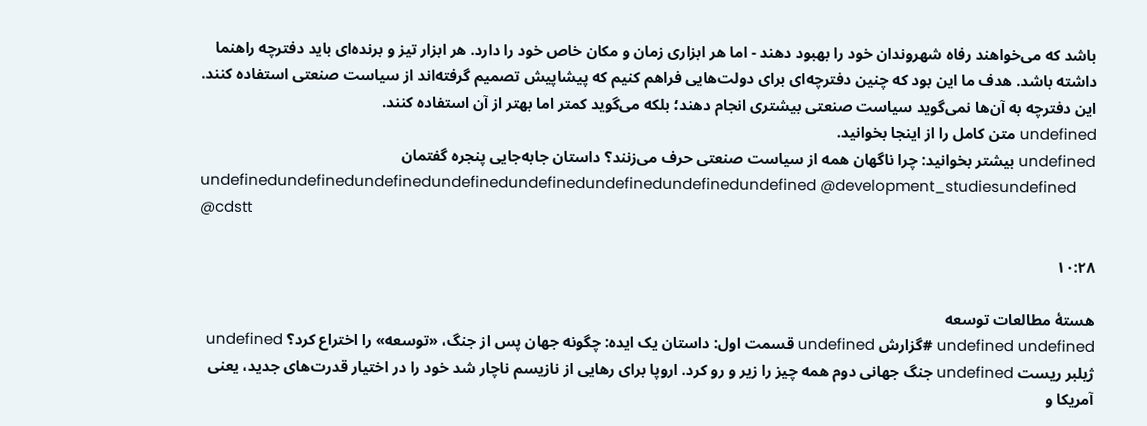باشد که می‌خواهند رفاه شهروندان خود را بهبود دهند - اما هر ابزاری زمان و مکان خاص خود را دارد. هر ابزار تیز و برنده‌ای باید دفترچه راهنما داشته باشد. هدف ما این بود که چنین دفترچه‌ای برای دولت‌هایی فراهم کنیم که پیشاپیش تصمیم گرفته‌اند از سیاست صنعتی استفاده کنند. این دفترچه به آن‌ها نمی‌گوید سیاست صنعتی بیشتری انجام دهند؛ بلکه می‌گوید کمتر اما بهتر از آن استفاده کنند.
undefined متن کامل را از اینجا بخوانید.
undefined بیشتر بخوانید: چرا ناگهان همه از سیاست صنعتی حرف می‌زنند؟ داستان جابه‌جایی پنجره گفتمان
undefinedundefinedundefinedundefinedundefinedundefinedundefinedundefined @development_studiesundefined @cdstt

۱۰:۲۸

هستهٔ مطالعات توسعه
undefined undefined #گزارش undefined قسمت اول: داستان یک ایده: چگونه جهان پس از جنگ، «توسعه» را اختراع کرد؟ undefined ژیلبر ریست undefined جنگ جهانی دوم همه چیز را زیر و رو کرد. اروپا برای رهایی از نازیسم ناچار شد خود را در اختیار قدرت‌های جدید، یعنی آمریکا و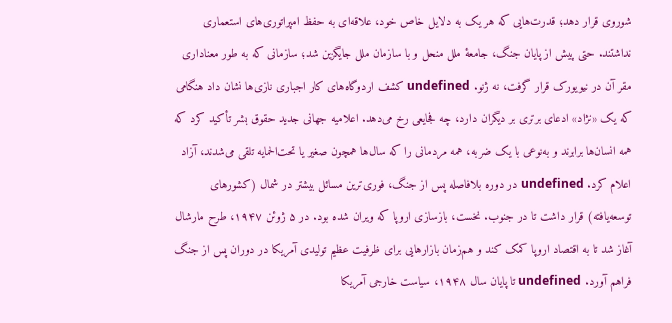شوروی قرار دهد؛ قدرت‌هایی که هر یک به دلایل خاص خود، علاقه‌ای به حفظ امپراتوری‌های استعماری نداشتند. حتی پیش از پایان جنگ، جامعۀ ملل منحل و با سازمان ملل جایگزین شد؛ سازمانی که به طور معناداری مقر آن در نیویورک قرار گرفت، نه ژنو. undefined کشف اردوگاه‌های کار اجباری نازی‌ها نشان داد هنگامی که یک «نژاد» ادعای برتری بر دیگران دارد، چه فجایعی رخ می‌دهد. اعلامیه جهانی جدید حقوق بشر تأکید کرد که همه انسان‌ها برابرند و به‌نوعی با یک ضربه، همه مردمانی را که سال‌ها همچون صغیر یا تحت‌الحمایه تلقی می‌شدند، آزاد اعلام کرد. undefined در دوره بلافاصله پس از جنگ، فوری‌ترین مسائل بیشتر در شمال (کشورهای توسعه‌یافته) قرار داشت تا در جنوب. نخست، بازسازی اروپا که ویران شده بود. در ۵ ژوئن ۱۹۴۷، طرح مارشال آغاز شد تا به اقتصاد اروپا کمک کند و هم‌زمان بازارهایی برای ظرفیت عظیم تولیدی آمریکا در دوران پس از جنگ فراهم آورد. undefined تا پایان سال ۱۹۴۸، سیاست خارجی آمریکا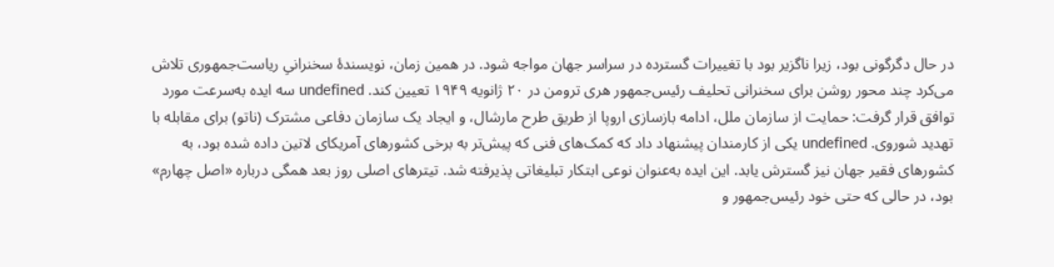در حال دگرگونی بود، زیرا ناگزیر بود با تغییرات گسترده در سراسر جهان مواجه شود. در همین زمان، نویسندۀ سخنرانیِ ریاست‌جمهوری تلاش می‌کرد چند محور روشن برای سخنرانی تحلیف رئیس‌جمهور هری ترومن در ۲۰ ژانویه ۱۹۴۹ تعیین کند. undefined سه ایده به‌سرعت مورد توافق قرار گرفت: حمایت از سازمان ملل، ادامه بازسازی اروپا از طریق طرح مارشال، و ایجاد یک سازمان دفاعی مشترک (ناتو) برای مقابله با تهدید شوروی. undefined یکی از کارمندان پیشنهاد داد که کمک‌های فنی که پیش‌تر به برخی کشورهای آمریکای لاتین داده شده بود، به کشورهای فقیر جهان نیز گسترش یابد. این ایده به‌عنوان نوعی ابتکار تبلیغاتی پذیرفته شد. تیترهای اصلی روز بعد همگی درباره «اصل چهارم» بود، در حالی که حتی خود رئیس‌جمهور و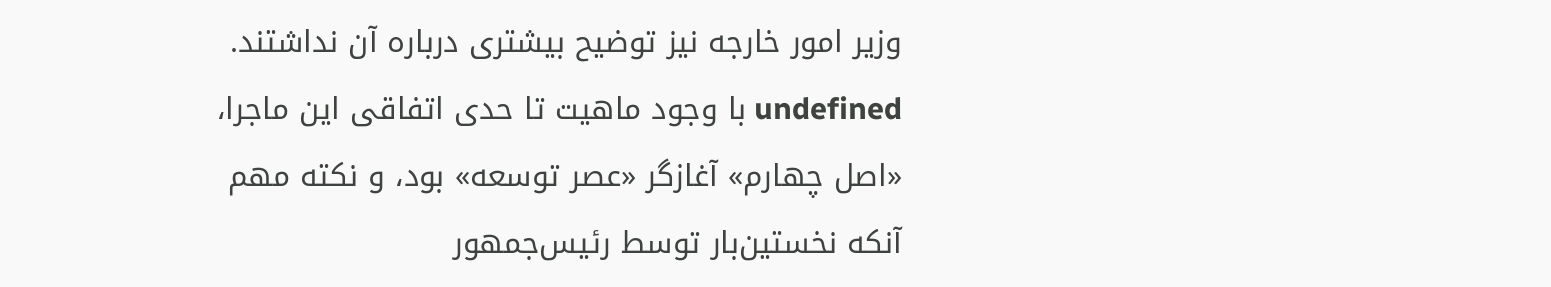وزیر امور خارجه نیز توضیح بیشتری درباره آن نداشتند. undefined با وجود ماهیت تا حدی اتفاقی این ماجرا، «اصل چهارم» آغازگر «عصر توسعه» بود، و نکته مهم آنکه نخستین‌بار توسط رئیس‌جمهور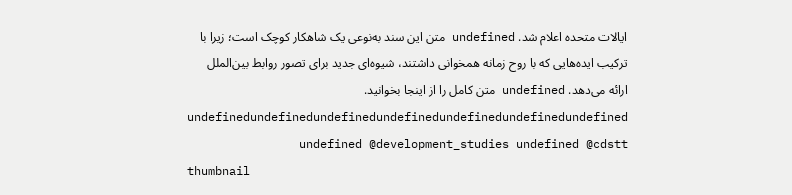ایالات متحده اعلام شد. undefined متن این سند به‌نوعی یک شاهکار کوچک است؛ زیرا با ترکیب ایده‌هایی که با روح زمانه همخوانی داشتند، شیوه‌ای جدید برای تصور روابط بین‌الملل ارائه می‌دهد. undefined متن کامل را از اینجا بخوانید. undefinedundefinedundefinedundefinedundefinedundefinedundefined undefined @development_studies undefined @cdstt
thumbnail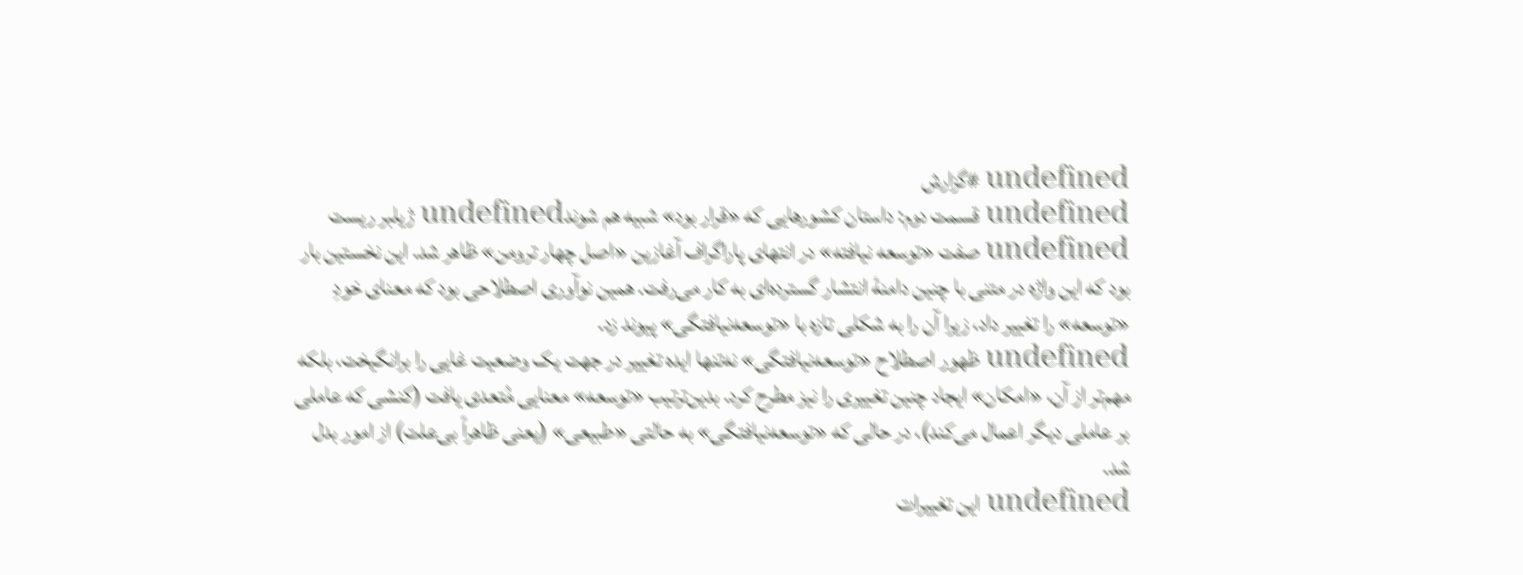undefined #گزارش
undefined قسمت دوم: داستان کشورهایی که «قرار بود» شبیه هم شوندundefined ژیلبر ریست
undefined صفت «توسعه نیافته» در انتهای پاراگراف آغازین «اصل چهار ترومن» ظاهر شد. این نخستین بار بود که این واژه در متنی با چنین دامنۀ انتشار گسترده‌ای به کار می‌رفت. همین نوآوری اصطلاحی بود که معنای خودِ «توسعه» را تغییر داد، زیرا آن را به شکلی تازه با «توسعه‌نیافتگی» پیوند زد.
undefined ظهور اصطلاح «توسعه‌نیافتگی» نه‌تنها ایده تغییر در جهت یک وضعیت غایی را برانگیخت، بلکه مهم‌تر از آن، «امکان» ایجاد چنین تغییری را نیز مطرح کرد. بدین‌ترتیب «توسعه» معنایی مُتعدی یافت (کنشی که عاملی بر عاملی دیگر اعمال می‌کند)، در حالی که «توسعه‌نیافتگی» به حالتی «طبیعی» (یعنی ظاهراً بی‌علت) از امور بدل شد.
undefined این تغییرات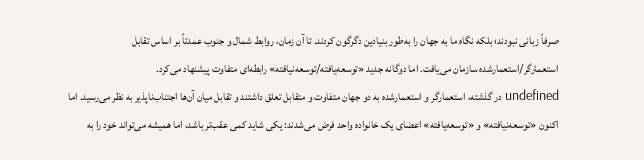صرفاً زبانی نبودند؛ بلکه نگاه ما به جهان را به‌طور بنیادین دگرگون کردند. تا آن زمان، روابط شمال و جنوب عمدتاً بر اساس تقابل استعمارگر/استعمارشده سازمان می‌یافت. اما دوگانه جدید «توسعه‌یافته/توسعه‌نیافته» رابطه‌ای متفاوت پیشنهاد می‌کرد.
undefined در گذشته، استعمارگر و استعمارشده به دو جهان متفاوت و متقابل تعلق داشتند و تقابل میان آن‌ها اجتناب‌ناپذیر به نظر می‌رسید. اما اکنون «توسعه‌نیافته» و «توسعه‌یافته» اعضای یک خانواده واحد فرض می‌شدند: یکی شاید کمی عقب‌تر باشد، اما همیشه می‌تواند خود را به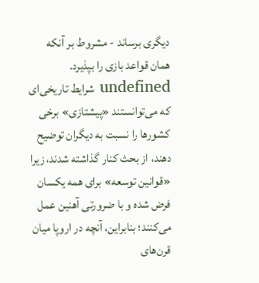دیگری برساند - مشروط بر آنکه همان قواعد بازی را بپذیرد.
undefined شرایط تاریخی‌ای که می‌توانستند «پیشتازی» برخی کشورها را نسبت به دیگران توضیح دهند، از بحث کنار گذاشته شدند، زیرا «قوانین توسعه» برای همه یکسان فرض شده و با ضرورتی آهنین عمل می‌کنند؛ بنابراین، آنچه در اروپا میان قرن‌های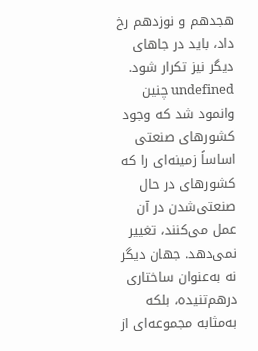هجدهم و نوزدهم رخ داد، باید در جاهای دیگر نیز تکرار شود.
undefined چنین وانمود شد که وجود کشورهای صنعتی اساساً زمینه‌ای را که کشورهای در حال صنعتی‌شدن در آن عمل می‌کنند، تغییر نمی‌دهد. جهان دیگر نه به‌عنوان ساختاری درهم‌تنیده، بلکه به‌مثابه مجموعه‌ای از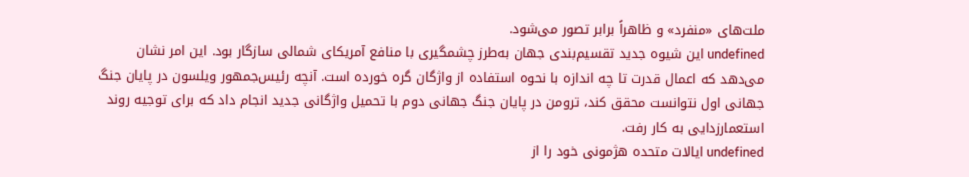ملت‌های «منفرد» و ظاهراً برابر تصور می‌شود.
undefined این شیوه جدید تقسیم‌بندی جهان به‌طرز چشمگیری با منافع آمریکای شمالی سازگار بود. این امر نشان می‌دهد که اعمال قدرت تا چه اندازه با نحوه استفاده از واژگان گره خورده است. آنچه رئیس‌جمهور ویلسون در پایان جنگ جهانی اول نتوانست محقق کند، ترومن در پایان جنگ جهانی دوم با تحمیل واژگانی جدید انجام داد که برای توجیه روند استعمارزدایی به کار رفت.
undefined ایالات متحده هژمونی خود را از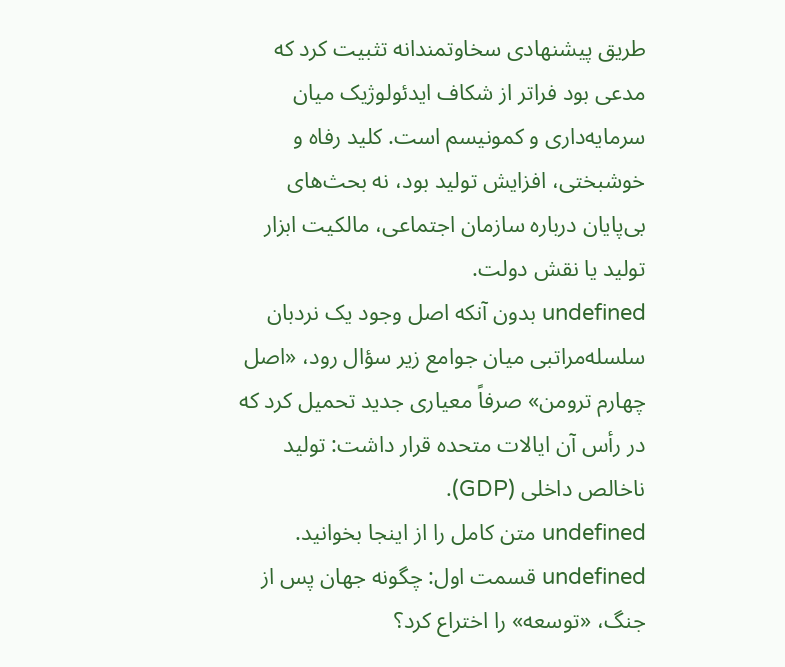طریق پیشنهادی سخاوتمندانه تثبیت کرد که مدعی بود فراتر از شکاف ایدئولوژیک میان سرمایه‌داری و کمونیسم است. کلید رفاه و خوشبختی، افزایش تولید بود، نه بحث‌های بی‌پایان درباره سازمان اجتماعی، مالکیت ابزار تولید یا نقش دولت.
undefined بدون آنکه اصل وجود یک نردبان سلسله‌مراتبی میان جوامع زیر سؤال رود، «اصل چهارم ترومن» صرفاً معیاری جدید تحمیل کرد که در رأس آن ایالات متحده قرار داشت: تولید ناخالص داخلی (GDP).
undefined متن کامل را از اینجا بخوانید.
undefined قسمت اول: چگونه جهان پس از جنگ، «توسعه» را اختراع کرد؟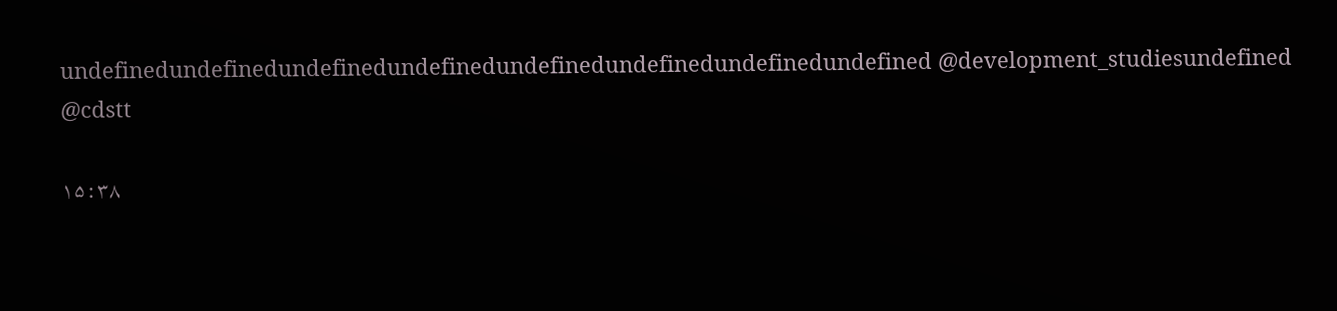undefinedundefinedundefinedundefinedundefinedundefinedundefinedundefined @development_studiesundefined @cdstt

۱۵:۳۸